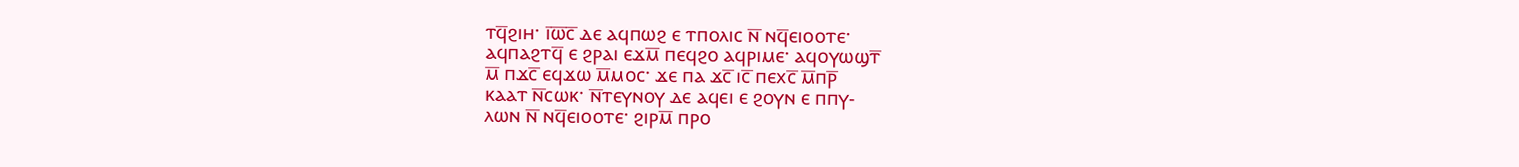ⲧϥ̅ϩⲓⲏ· ⲓ̅ⲱ̅ⲥ̅ ⲇⲉ ⲁϥⲡⲱϩ ⲉ ⲧⲡⲟⲗⲓⲥ ⲛ̅ ⲛϥ̅ⲉⲓⲟⲟⲧⲉ·
ⲁϥⲡⲁϩⲧϥ̅ ⲉ ϩⲣⲁⲓ ⲉϫⲙ̅ ⲡⲉϥϩⲟ ⲁϥⲣⲓⲙⲉ· ⲁϥⲟⲩⲱϣⲧ̅
ⲙ̅ ⲡϫⲥ̅ ⲉϥϫⲱ ⲙ̅ⲙⲟⲥ· ϫⲉ ⲡⲁ ϫⲥ̅ ⲓⲥ̅ ⲡⲉⲭⲥ̅ ⲙ̅ⲡⲣ̅
ⲕⲁⲁⲧ ⲛ̅ⲥⲱⲕ· ⲛ̅ⲧⲉⲩⲛⲟⲩ ⲇⲉ ⲁϥⲉⲓ ⲉ ϩⲟⲩⲛ ⲉ ⲡⲡⲩ‐
ⲗⲱⲛ ⲛ̅ ⲛϥ̅ⲉⲓⲟⲟⲧⲉ· ϩⲓⲣⲙ̅ ⲡⲣⲟ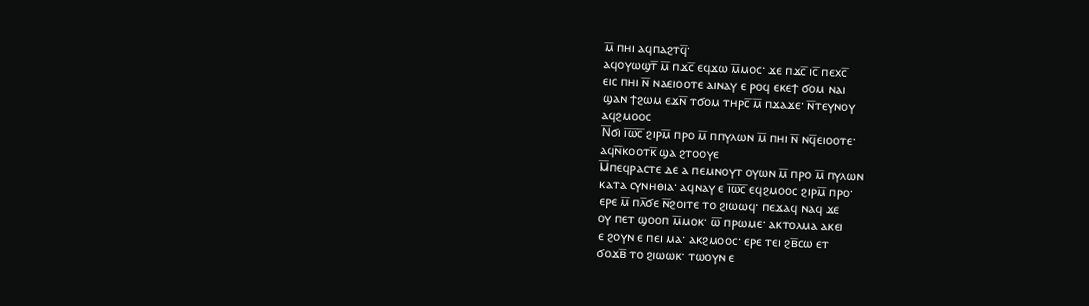ⲙ̅ ⲡⲏⲓ ⲁϥⲡⲁϩⲧϥ̅·
ⲁϥⲟⲩⲱϣⲧ̅ ⲙ̅ ⲡϫⲥ̅ ⲉϥϫⲱ ⲙ̅ⲙⲟⲥ· ϫⲉ ⲡϫⲥ̅ ⲓⲥ̅ ⲡⲉⲭⲥ̅
ⲉⲓⲥ ⲡⲏⲓ ⲛ̅ ⲛⲁⲉⲓⲟⲟⲧⲉ ⲁⲓⲛⲁⲩ ⲉ ⲣⲟϥ ⲉⲕⲉϯ ϭⲟⲙ ⲛⲁⲓ
ϣⲁⲛ ϯϩⲱⲙ ⲉϫⲛ̅ ⲧϭⲟⲙ ⲧⲏⲣⲥ̅ ⲙ̅ ⲡϫⲁϫⲉ· ⲛ̅ⲧⲉⲩⲛⲟⲩ
ⲁϥϩⲙⲟⲟⲥ
Ⲛ̅ϭⲓ ⲓ̅ⲱ̅ⲥ̅ ϩⲓⲣⲙ̅ ⲡⲣⲟ ⲙ̅ ⲡⲡⲩⲗⲱⲛ ⲙ̅ ⲡⲏⲓ ⲛ̅ ⲛϥ̅ⲉⲓⲟⲟⲧⲉ·
ⲁϥⲛ̅ⲕⲟⲟⲧⲕ̅ ϣⲁ ϩⲧⲟⲟⲩⲉ
Ⲙ̅ⲡⲉϥⲣⲁⲥⲧⲉ ⲇⲉ ⲁ ⲡⲉⲙⲛⲟⲩⲧ ⲟⲩⲱⲛ ⲙ̅ ⲡⲣⲟ ⲙ̅ ⲡⲩⲗⲱⲛ
ⲕⲁⲧⲁ ⲥⲩⲛⲏⲑⲓⲁ· ⲁϥⲛⲁⲩ ⲉ ⲓ̅ⲱ̅ⲥ̅ ⲉϥϩⲙⲟⲟⲥ ϩⲓⲣⲙ̅ ⲡⲣⲟ·
ⲉⲣⲉ ⲙ̅ ⲡⲗ̅ϭⲉ ⲛ̅ϩⲟⲓⲧⲉ ⲧⲟ ϩⲓⲱⲱϥ· ⲡⲉϫⲁϥ ⲛⲁϥ ϫⲉ
ⲟⲩ ⲡⲉⲧ ϣⲟⲟⲡ ⲙ̅ⲙⲟⲕ· ⲱ̅ ⲡⲣⲱⲙⲉ· ⲁⲕⲧⲟⲗⲙⲁ ⲁⲕⲉⲓ
ⲉ ϩⲟⲩⲛ ⲉ ⲡⲉⲓ ⲙⲁ· ⲁⲕϩⲙⲟⲟⲥ· ⲉⲣⲉ ⲧⲉⲓ ϩⲃ̅ⲥⲱ ⲉⲧ
ϭⲟϫⲃ̅ ⲧⲟ ϩⲓⲱⲱⲕ· ⲧⲱⲟⲩⲛ ⲉ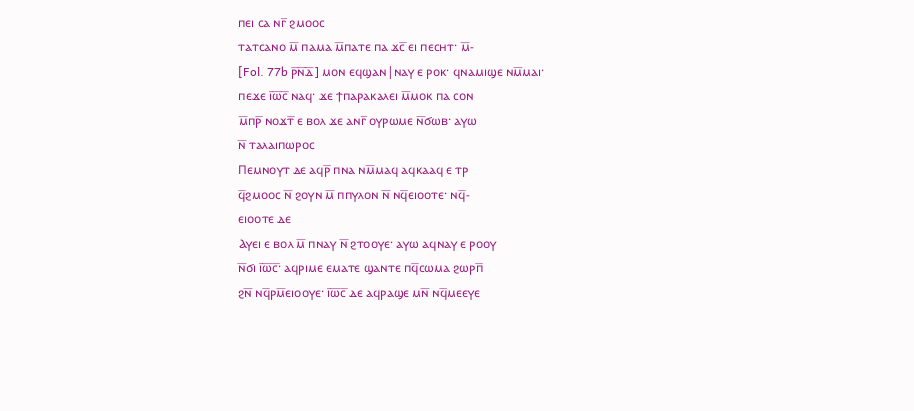ⲡⲉⲓ ⲥⲁ ⲛⲅ̅ ϩⲙⲟⲟⲥ
ⲧⲁⲧⲥⲁⲛⲟ ⲙ̅ ⲡⲁⲙⲁ ⲙ̅ⲡⲁⲧⲉ ⲡⲁ ϫⲥ̅ ⲉⲓ ⲡⲉⲥⲏⲧ· ⲙ̅‐
[Fol. 77b ⲣ̅ⲛ̅ⲇ̅] ⲙⲟⲛ ⲉϥϣⲁⲛ|ⲛⲁⲩ ⲉ ⲣⲟⲕ· ϥⲛⲁⲙⲓϣⲉ ⲛⲙ̅ⲙⲁⲓ·
ⲡⲉϫⲉ ⲓ̅ⲱ̅ⲥ̅ ⲛⲁϥ· ϫⲉ ϯⲡⲁⲣⲁⲕⲁⲗⲉⲓ ⲙ̅ⲙⲟⲕ ⲡⲁ ⲥⲟⲛ
ⲙ̅ⲡⲣ̅ ⲛⲟϫⲧ̅ ⲉ ⲃⲟⲗ ϫⲉ ⲁⲛⲅ̅ ⲟⲩⲣⲱⲙⲉ ⲛ̅ϭⲱⲃ· ⲁⲩⲱ
ⲛ̅ ⲧⲁⲗⲁⲓⲡⲱⲣⲟⲥ
Ⲡⲉⲙⲛⲟⲩⲧ ⲇⲉ ⲁϥⲣ̅ ⲡⲛⲁ ⲛⲙ̅ⲙⲁϥ ⲁϥⲕⲁⲁϥ ⲉ ⲧⲣ
ϥ̅ϩⲙⲟⲟⲥ ⲛ̅ ϩⲟⲩⲛ ⲙ̅ ⲡⲡⲩⲗⲟⲛ ⲛ̅ ⲛϥ̅ⲉⲓⲟⲟⲧⲉ· ⲛϥ̅‐
ⲉⲓⲟⲟⲧⲉ ⲇⲉ
Ⲁⲩⲉⲓ ⲉ ⲃⲟⲗ ⲙ̅ ⲡⲛⲁⲩ ⲛ̅ ϩⲧⲟⲟⲩⲉ· ⲁⲩⲱ ⲁϥⲛⲁⲩ ⲉ ⲣⲟⲟⲩ
ⲛ̅ϭⲓ ⲓ̅ⲱ̅ⲥ̅· ⲁϥⲣⲓⲙⲉ ⲉⲙⲁⲧⲉ ϣⲁⲛⲧⲉ ⲡϥ̅ⲥⲱⲙⲁ ϩⲱⲣⲡ̅
ϩⲛ̅ ⲛϥ̅ⲣⲙ̅ⲉⲓⲟⲟⲩⲉ· ⲓ̅ⲱ̅ⲥ̅ ⲇⲉ ⲁϥⲣⲁϣⲉ ⲙⲛ̅ ⲛϥ̅ⲙⲉⲉⲩⲉ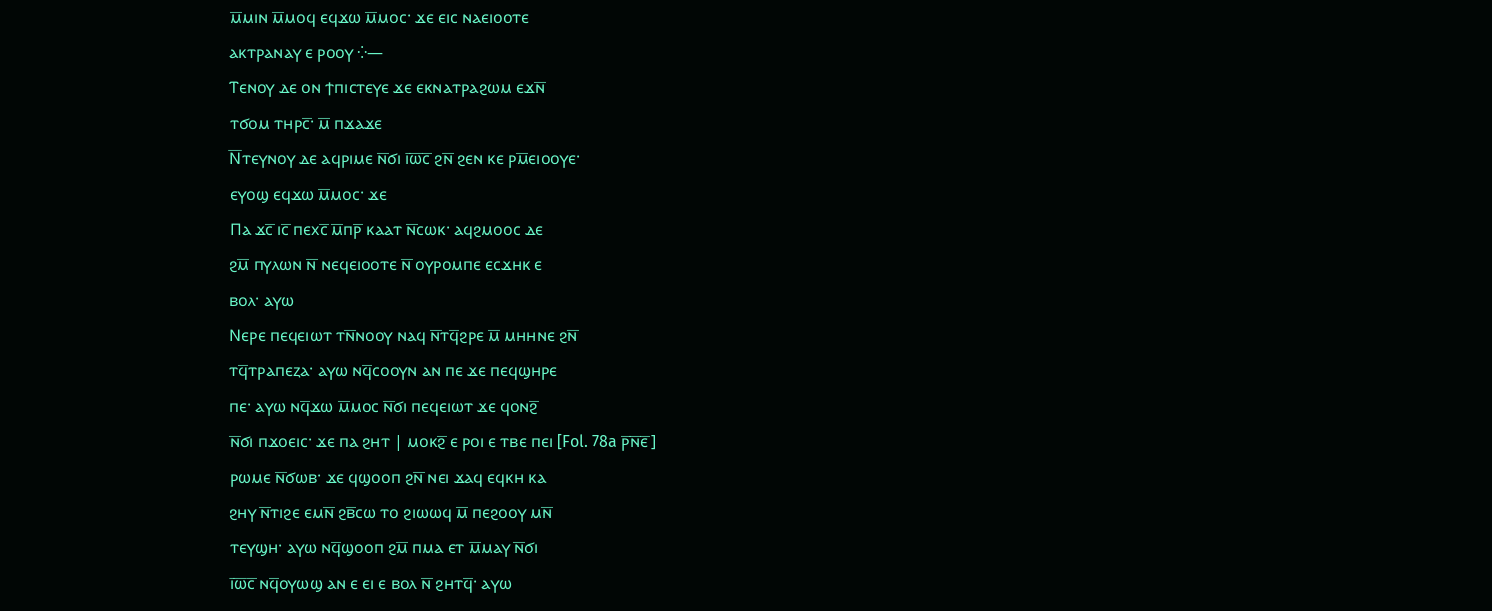ⲙ̅ⲙⲓⲛ ⲙ̅ⲙⲟϥ ⲉϥϫⲱ ⲙ̅ⲙⲟⲥ· ϫⲉ ⲉⲓⲥ ⲛⲁⲉⲓⲟⲟⲧⲉ
ⲁⲕⲧⲣⲁⲛⲁⲩ ⲉ ⲣⲟⲟⲩ ⁛—
Ⲧⲉⲛⲟⲩ ⲇⲉ ⲟⲛ ϯⲡⲓⲥⲧⲉⲩⲉ ϫⲉ ⲉⲕⲛⲁⲧⲣⲁϩⲱⲙ ⲉϫⲛ̅
ⲧϭⲟⲙ ⲧⲏⲣⲥ̅· ⲙ̅ ⲡϫⲁϫⲉ
Ⲛ̅ⲧⲉⲩⲛⲟⲩ ⲇⲉ ⲁϥⲣⲓⲙⲉ ⲛ̅ϭⲓ ⲓ̅ⲱ̅ⲥ̅ ϩⲛ̅ ϩⲉⲛ ⲕⲉ ⲣⲙ̅ⲉⲓⲟⲟⲩⲉ·
ⲉⲩⲟϣ ⲉϥϫⲱ ⲙ̅ⲙⲟⲥ· ϫⲉ
Ⲡⲁ ϫⲥ̅ ⲓⲥ̅ ⲡⲉⲭⲥ̅ ⲙ̅ⲡⲣ̅ ⲕⲁⲁⲧ ⲛ̅ⲥⲱⲕ· ⲁϥϩⲙⲟⲟⲥ ⲇⲉ
ϩⲙ̅ ⲡⲩⲗⲱⲛ ⲛ̅ ⲛⲉϥⲉⲓⲟⲟⲧⲉ ⲛ̅ ⲟⲩⲣⲟⲙⲡⲉ ⲉⲥϫⲏⲕ ⲉ
ⲃⲟⲗ· ⲁⲩⲱ
Ⲛⲉⲣⲉ ⲡⲉϥⲉⲓⲱⲧ ⲧⲛ̅ⲛⲟⲟⲩ ⲛⲁϥ ⲛ̅ⲧϥ̅ϩⲣⲉ ⲙ̅ ⲙⲏⲏⲛⲉ ϩⲛ̅
ⲧϥ̅ⲧⲣⲁⲡⲉⲍⲁ· ⲁⲩⲱ ⲛϥ̅ⲥⲟⲟⲩⲛ ⲁⲛ ⲡⲉ ϫⲉ ⲡⲉϥϣⲏⲣⲉ
ⲡⲉ· ⲁⲩⲱ ⲛϥ̅ϫⲱ ⲙ̅ⲙⲟⲥ ⲛ̅ϭⲓ ⲡⲉϥⲉⲓⲱⲧ ϫⲉ ϥⲟⲛϩ̅
ⲛ̅ϭⲓ ⲡϫⲟⲉⲓⲥ· ϫⲉ ⲡⲁ ϩⲏⲧ | ⲙⲟⲕϩ̅ ⲉ ⲣⲟⲓ ⲉ ⲧⲃⲉ ⲡⲉⲓ [Fol. 78a ⲣ̅ⲛ̅ⲉ̅]
ⲣⲱⲙⲉ ⲛ̅ϭⲱⲃ· ϫⲉ ϥϣⲟⲟⲡ ϩⲛ̅ ⲛⲉⲓ ϫⲁϥ ⲉϥⲕⲏ ⲕⲁ
ϩⲏⲩ ⲛ̅ⲧⲓϩⲉ ⲉⲙⲛ̅ ϩⲃ̅ⲥⲱ ⲧⲟ ϩⲓⲱⲱϥ ⲙ̅ ⲡⲉϩⲟⲟⲩ ⲙⲛ̅
ⲧⲉⲩϣⲏ· ⲁⲩⲱ ⲛϥ̅ϣⲟⲟⲡ ϩⲙ̅ ⲡⲙⲁ ⲉⲧ ⲙ̅ⲙⲁⲩ ⲛ̅ϭⲓ
ⲓ̅ⲱ̅ⲥ̅ ⲛϥ̅ⲟⲩⲱϣ ⲁⲛ ⲉ ⲉⲓ ⲉ ⲃⲟⲗ ⲛ̅ ϩⲏⲧϥ̅· ⲁⲩⲱ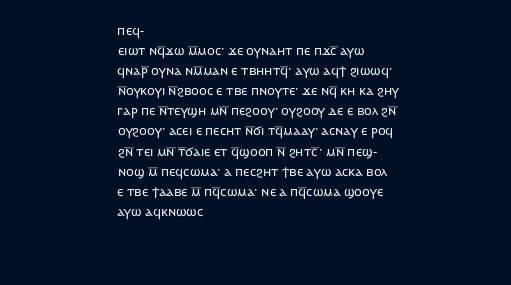ⲡⲉϥ‐
ⲉⲓⲱⲧ ⲛϥ̅ϫⲱ ⲙ̅ⲙⲟⲥ· ϫⲉ ⲟⲩⲛⲁⲏⲧ ⲡⲉ ⲡϫⲥ̅ ⲁⲩⲱ
ϥⲛⲁⲣ̅ ⲟⲩⲛⲁ ⲛⲙ̅ⲙⲁⲛ ⲉ ⲧⲃⲏⲏⲧϥ̅· ⲁⲩⲱ ⲁϥϯ ϩⲓⲱⲱϥ·
ⲛ̅ⲟⲩⲕⲟⲩⲓ ⲛ̅ϩⲃⲟⲟⲥ ⲉ ⲧⲃⲉ ⲡⲛⲟⲩⲧⲉ· ϫⲉ ⲛϥ̅ ⲕⲏ ⲕⲁ ϩⲏⲩ
ⲅⲁⲣ ⲡⲉ ⲛ̅ⲧⲉⲩϣⲏ ⲙⲛ̅ ⲡⲉϩⲟⲟⲩ· ⲟⲩϩⲟⲟⲩ ⲇⲉ ⲉ ⲃⲟⲗ ϩⲛ̅
ⲟⲩϩⲟⲟⲩ· ⲁⲥⲉⲓ ⲉ ⲡⲉⲥⲏⲧ ⲛ̅ϭⲓ ⲧϥ̅ⲙⲁⲁⲩ· ⲁⲥⲛⲁⲩ ⲉ ⲣⲟϥ
ϩⲛ̅ ⲧⲉⲓ ⲙⲛ̅ ⲧ̅ϭⲁⲓⲉ ⲉⲧ ϥ̅ϣⲟⲟⲡ ⲛ̅ ϩⲏⲧⲥ̅· ⲙⲛ̅ ⲡⲉϣ‐
ⲛⲟϣ ⲙ̅ ⲡⲉϥⲥⲱⲙⲁ· ⲁ ⲡⲉⲥϩⲏⲧ ϯⲃⲉ ⲁⲩⲱ ⲁⲥⲕⲁ ⲃⲟⲗ
ⲉ ⲧⲃⲉ ϯⲁⲁⲃⲉ ⲙ̅ ⲡϥ̅ⲥⲱⲙⲁ· ⲛⲉ ⲁ ⲡϥ̅ⲥⲱⲙⲁ ϣⲟⲟⲩⲉ
ⲁⲩⲱ ⲁϥⲕⲛⲱⲱⲥ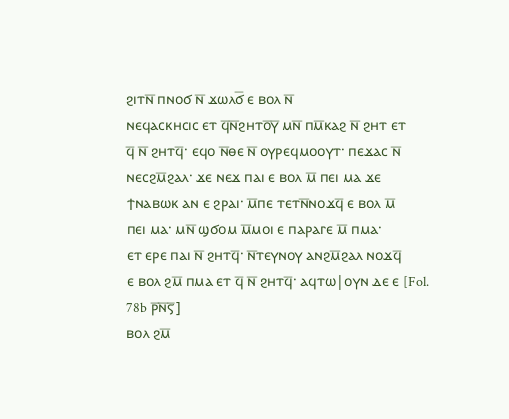ϩⲓⲧⲛ̅ ⲡⲛⲟϭ ⲛ̅ ϫⲱⲗϭ̅ ⲉ ⲃⲟⲗ ⲛ̅
ⲛⲉϥⲁⲥⲕⲏⲥⲓⲥ ⲉⲧ ϥ̅ⲛ̅ϩⲏⲧⲟ̅ⲩ̅ ⲙⲛ̅ ⲡⲙ̅ⲕⲁϩ ⲛ̅ ϩⲏⲧ ⲉⲧ
ϥ̅ ⲛ̅ ϩⲏⲧϥ̅· ⲉϥⲟ ⲛ̅ⲑⲉ ⲛ̅ ⲟⲩⲣⲉϥⲙⲟⲟⲩⲧ· ⲡⲉϫⲁⲥ ⲛ̅
ⲛⲉⲥϩⲙ̅ϩⲁⲗ· ϫⲉ ⲛⲉϫ ⲡⲁⲓ ⲉ ⲃⲟⲗ ⲙ̅ ⲡⲉⲓ ⲙⲁ ϫⲉ
ϯⲛⲁⲃⲱⲕ ⲁⲛ ⲉ ϩⲣⲁⲓ· ⲙ̅ⲡⲉ ⲧⲉⲧⲛ̅ⲛⲟϫϥ̅ ⲉ ⲃⲟⲗ ⲙ̅
ⲡⲉⲓ ⲙⲁ· ⲙⲛ̅ ϣϭⲟⲙ ⲙ̅ⲙⲟⲓ ⲉ ⲡⲁⲣⲁⲅⲉ ⲙ̅ ⲡⲙⲁ·
ⲉⲧ ⲉⲣⲉ ⲡⲁⲓ ⲛ̅ ϩⲏⲧϥ̅· ⲛ̅ⲧⲉⲩⲛⲟⲩ ⲁⲛϩⲙ̅ϩⲁⲗ ⲛⲟϫϥ̅
ⲉ ⲃⲟⲗ ϩⲙ̅ ⲡⲙⲁ ⲉⲧ ϥ̅ ⲛ̅ ϩⲏⲧϥ̅· ⲁϥⲧⲱ|ⲟⲩⲛ ⲇⲉ ⲉ [Fol. 78b ⲣ̅ⲛ̅ⲋ̅]
ⲃⲟⲗ ϩⲙ̅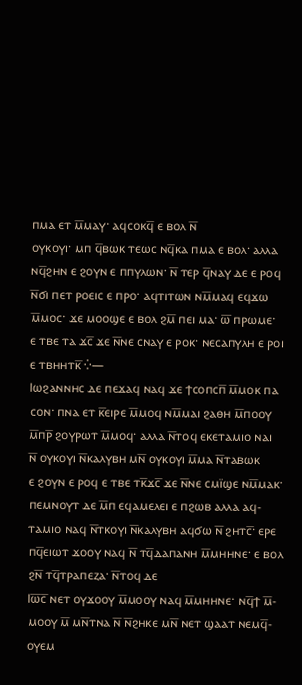ⲡⲙⲁ ⲉⲧ ⲙ̅ⲙⲁⲩ· ⲁϥⲥⲟⲕϥ̅ ⲉ ⲃⲟⲗ ⲛ̅
ⲟⲩⲕⲟⲩⲓ· ⲙⲡ ϥ̅ⲃⲱⲕ ⲧⲉⲱⲥ ⲛϥ̅ⲕⲁ ⲡⲙⲁ ⲉ ⲃⲟⲗ· ⲁⲗⲗⲁ
ⲛϥ̅ϩⲏⲛ ⲉ ϩⲟⲩⲛ ⲉ ⲡⲡⲩⲗⲱⲛ· ⲛ̅ ⲧⲉⲣ ϥ̅ⲛⲁⲩ ⲇⲉ ⲉ ⲣⲟϥ
ⲛ̅ϭⲓ ⲡⲉⲧ ⲣⲟⲉⲓⲥ ⲉ ⲡⲣⲟ· ⲁϥⲧⲓⲧⲱⲛ ⲛⲙ̅ⲙⲁϥ ⲉϥϫⲱ
ⲙ̅ⲙⲟⲥ· ϫⲉ ⲙⲟⲟϣⲉ ⲉ ⲃⲟⲗ ϩⲙ̅ ⲡⲉⲓ ⲙⲁ· ⲱ̅ ⲡⲣⲱⲙⲉ·
ⲉ ⲧⲃⲉ ⲧⲁ ϫⲥ̅ ϫⲉ ⲛ̅ⲛⲉ ⲥⲛⲁⲩ ⲉ ⲣⲟⲕ· ⲛⲉⲥⲁⲡⲩⲗⲏ ⲉ ⲣⲟⲓ
ⲉ ⲧⲃⲏⲏⲧⲕ̅ ⁛—
Ⲓⲱϩⲁⲛⲛⲏⲥ ⲇⲉ ⲡⲉϫⲁϥ ⲛⲁϥ ϫⲉ ϯⲥⲟⲡⲥⲡ̅ ⲙ̅ⲙⲟⲕ ⲡⲁ
ⲥⲟⲛ· ⲡⲛⲁ ⲉⲧ ⲕ̅ⲉⲓⲣⲉ ⲙ̅ⲙⲟϥ ⲛⲙ̅ⲙⲁⲓ ϩⲁⲑⲏ ⲙ̅ⲡⲟⲟⲩ
ⲙ̅ⲡⲣ̅ ϩⲟⲩⲣⲱⲧ ⲙ̅ⲙⲟϥ· ⲁⲗⲗⲁ ⲛ̅ⲧⲟϥ ⲉⲕⲉⲧⲁⲙⲓⲟ ⲛⲁⲓ
ⲛ̅ ⲟⲩⲕⲟⲩⲓ ⲛ̅ⲕⲁⲗⲩⲃⲏ ⲙⲛ̅ ⲟⲩⲕⲟⲩⲓ ⲙ̅ⲙⲁ ⲛ̅ⲧⲁⲃⲱⲕ
ⲉ ϩⲟⲩⲛ ⲉ ⲣⲟϥ ⲉ ⲧⲃⲉ ⲧⲕ̅ϫⲥ̅ ϫⲉ ⲛ̅ⲛⲉ ⲥⲙⲓ̈ϣⲉ ⲛⲙ̅ⲙⲁⲕ·
ⲡⲉⲙⲛⲟⲩⲧ ⲇⲉ ⲙ̅ⲡ ⲉϥⲁⲙⲉⲗⲉⲓ ⲉ ⲡϩⲱⲃ ⲁⲗⲗⲁ ⲁϥ‐
ⲧⲁⲙⲓⲟ ⲛⲁϥ ⲛ̅ⲧⲕⲟⲩⲓ ⲛ̅ⲕⲁⲗⲩⲃⲏ ⲁϥϭⲱ ⲛ̅ ϩⲏⲧⲥ̅· ⲉⲣⲉ
ⲡϥ̅ⲉⲓⲱⲧ ϫⲟⲟⲩ ⲛⲁϥ ⲛ̅ ⲧϥ̅ⲇⲁⲡⲁⲛⲏ ⲙ̅ⲙⲏⲏⲛⲉ· ⲉ ⲃⲟⲗ
ϩⲛ̅ ⲧϥ̅ⲧⲣⲁⲡⲉⲍⲁ· ⲛ̅ⲧⲟϥ ⲇⲉ
Ⲓⲱ̅ⲥ̅ ⲛⲉⲧ ⲟⲩϫⲟⲟⲩ ⲙ̅ⲙⲟⲟⲩ ⲛⲁϥ ⲙ̅ⲙⲏⲏⲛⲉ· ⲛϥ̅ϯ ⲙ̅‐
ⲙⲟⲟⲩ ⲙ̅ ⲙⲛ̅ⲧⲛⲁ ⲛ̅ ⲛ̅ϩⲏⲕⲉ ⲙⲛ̅ ⲛⲉⲧ ϣⲁⲁⲧ ⲛⲉⲙϥ̅‐
ⲟⲩⲉⲙ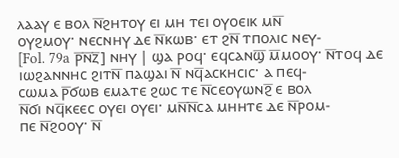ⲗⲁⲁⲩ ⲉ ⲃⲟⲗ ⲛ̅ϩⲏⲧⲟⲩ ⲉⲓ ⲙⲏ ⲧⲉⲓ ⲟⲩⲟⲉⲓⲕ ⲙⲛ̅
ⲟⲩϩⲙⲟⲩ· ⲛⲉⲥⲛⲏⲩ ⲇⲉ ⲛ̅ⲕⲱⲃ· ⲉⲧ ϩⲛ̅ ⲧⲡⲟⲗⲓⲥ ⲛⲉⲩ‐
[Fol. 79a ⲣ̅ⲛ̅ⲍ̅] ⲛⲏⲩ | ϣⲁ ⲣⲟϥ· ⲉϥⲥⲁⲛϣ̅ ⲙ̅ⲙⲟⲟⲩ· ⲛ̅ⲧⲟϥ ⲇⲉ
ⲓⲱϩⲁⲛⲛⲏⲥ ϩⲓⲧⲛ̅ ⲡⲁϣⲁⲓ ⲛ̅ ⲛϥ̅ⲁⲥⲕⲏⲥⲓⲥ· ⲁ ⲡⲉϥ‐
ⲥⲱⲙⲁ ⲣ̅ϭⲱⲃ ⲉⲙⲁⲧⲉ ϩⲱⲥ ⲧⲉ ⲛ̅ⲥⲉⲟⲩⲱⲛϩ̅ ⲉ ⲃⲟⲗ
ⲛ̅ϭⲓ ⲛϥ̅ⲕⲉⲉⲥ ⲟⲩⲉⲓ ⲟⲩⲉⲓ· ⲙⲛ̅ⲛ̅ⲥⲁ ⲙⲏⲏⲧⲉ ⲇⲉ ⲛ̅ⲣⲟⲙ‐
ⲡⲉ ⲛ̅ϩⲟⲟⲩ· ⲛ̅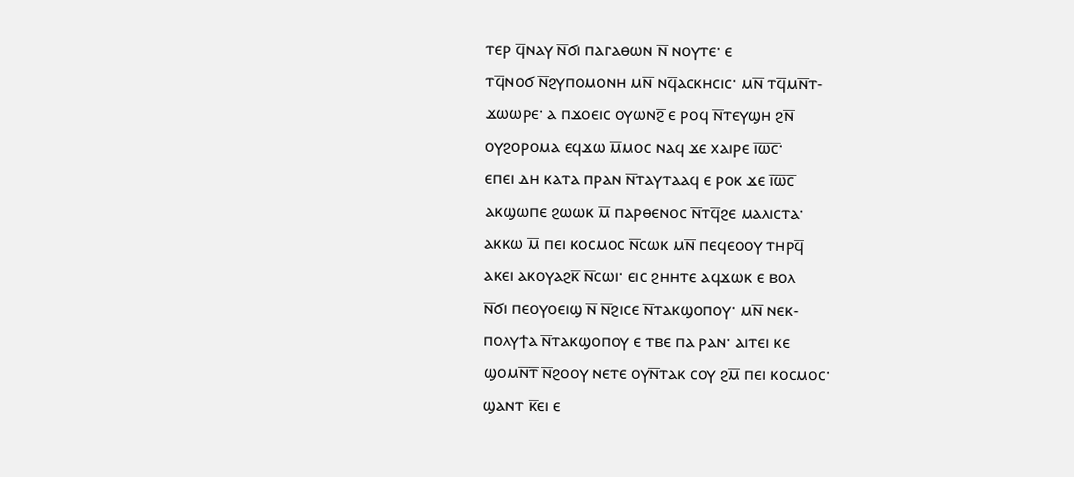ⲧⲉⲣ ϥ̅ⲛⲁⲩ ⲛ̅ϭⲓ ⲡⲁⲅⲁⲑⲱⲛ ⲛ̅ ⲛⲟⲩⲧⲉ· ⲉ
ⲧϥ̅ⲛⲟϭ ⲛ̅ϩⲩⲡⲟⲙⲟⲛⲏ ⲙⲛ̅ ⲛϥ̅ⲁⲥⲕⲏⲥⲓⲥ· ⲙⲛ̅ ⲧϥ̅ⲙⲛ̅ⲧ‐
ϫⲱⲱⲣⲉ· ⲁ ⲡϫⲟⲉⲓⲥ ⲟⲩⲱⲛϩ̅ ⲉ ⲣⲟϥ ⲛ̅ⲧⲉⲩϣⲏ ϩⲛ̅
ⲟⲩϩⲟⲣⲟⲙⲁ ⲉϥϫⲱ ⲙ̅ⲙⲟⲥ ⲛⲁϥ ϫⲉ ⲭⲁⲓⲣⲉ ⲓ̅ⲱ̅ⲥ̅·
ⲉⲡⲉⲓ ⲇⲏ ⲕⲁⲧⲁ ⲡⲣⲁⲛ ⲛ̅ⲧⲁⲩⲧⲁⲁϥ ⲉ ⲣⲟⲕ ϫⲉ ⲓ̅ⲱ̅ⲥ̅
ⲁⲕϣⲱⲡⲉ ϩⲱⲱⲕ ⲙ̅ ⲡⲁⲣⲑⲉⲛⲟⲥ ⲛ̅ⲧϥ̅ϩⲉ ⲙⲁⲗⲓⲥⲧⲁ·
ⲁⲕⲕⲱ ⲙ̅ ⲡⲉⲓ ⲕⲟⲥⲙⲟⲥ ⲛ̅ⲥⲱⲕ ⲙⲛ̅ ⲡⲉϥⲉⲟⲟⲩ ⲧⲏⲣϥ̅
ⲁⲕⲉⲓ ⲁⲕⲟⲩⲁϩⲕ̅ ⲛ̅ⲥⲱⲓ· ⲉⲓⲥ ϩⲏⲏⲧⲉ ⲁϥϫⲱⲕ ⲉ ⲃⲟⲗ
ⲛ̅ϭⲓ ⲡⲉⲟⲩⲟⲉⲓϣ ⲛ̅ ⲛ̅ϩⲓⲥⲉ ⲛ̅ⲧⲁⲕϣⲟⲡⲟⲩ· ⲙⲛ̅ ⲛⲉⲕ‐
ⲡⲟⲗⲩϯⲁ ⲛ̅ⲧⲁⲕϣⲟⲡⲟⲩ ⲉ ⲧⲃⲉ ⲡⲁ ⲣⲁⲛ· ⲁⲓⲧⲉⲓ ⲕⲉ
ϣⲟⲙⲛ̅ⲧ̅ ⲛ̅ϩⲟⲟⲩ ⲛⲉⲧⲉ ⲟⲩⲛ̅ⲧⲁⲕ ⲥⲟⲩ ϩⲙ̅ ⲡⲉⲓ ⲕⲟⲥⲙⲟⲥ·
ϣⲁⲛⲧ ⲕ̅ⲉⲓ ⲉ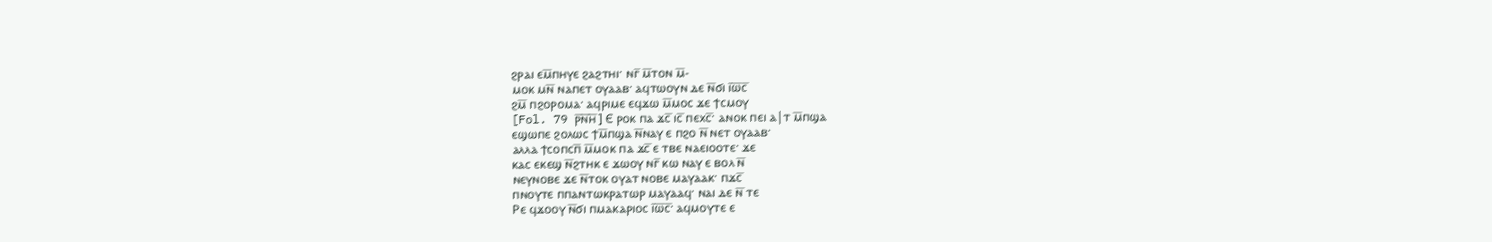ϩⲣⲁⲓ ⲉⲙ̅ⲡⲏⲩⲉ ϩⲁϩⲧⲏⲓ· ⲛⲅ̅ ⲙ̅ⲧⲟⲛ ⲙ̅‐
ⲙⲟⲕ ⲙⲛ̅ ⲛⲁⲡⲉⲧ ⲟⲩⲁⲁⲃ· ⲁϥⲧⲱⲟⲩⲛ ⲇⲉ ⲛ̅ϭⲓ ⲓ̅ⲱ̅ⲥ̅
ϩⲙ̅ ⲡϩⲟⲣⲟⲙⲁ· ⲁϥⲣⲓⲙⲉ ⲉϥϫⲱ ⲙ̅ⲙⲟⲥ ϫⲉ ϯⲥⲙⲟⲩ
[Fol. 79 ⲣ̅ⲛ̅ⲏ̅] Ⲉ ⲣⲟⲕ ⲡⲁ ϫⲥ̅ ⲓⲥ̅ ⲡⲉⲭⲥ̅· ⲁⲛⲟⲕ ⲡⲉⲓ ⲁ|ⲧ ⲙ̅ⲡϣⲁ
ⲉϣⲱⲡⲉ ϩⲟⲗⲱⲥ ϯⲙ̅ⲡϣⲁ ⲛ̅ⲛⲁⲩ ⲉ ⲡϩⲟ ⲛ̅ ⲛⲉⲧ ⲟⲩⲁⲁⲃ·
ⲁⲗⲗⲁ ϯⲥⲟⲡⲥⲡ̅ ⲙ̅ⲙⲟⲕ ⲡⲁ ϫⲥ̅ ⲉ ⲧⲃⲉ ⲛⲁⲉⲓⲟⲟⲧⲉ· ϫⲉ
ⲕⲁⲥ ⲉⲕⲉϣ ⲛ̅ϩⲧⲏⲕ ⲉ ϫⲱⲟⲩ ⲛⲅ̅ ⲕⲱ ⲛⲁⲩ ⲉ ⲃⲟⲗ ⲛ̅
ⲛⲉⲩⲛⲟⲃⲉ ϫⲉ ⲛ̅ⲧⲟⲕ ⲟⲩⲁⲧ ⲛⲟⲃⲉ ⲙⲁⲩⲁⲁⲕ· ⲡϫⲥ̅
ⲡⲛⲟⲩⲧⲉ ⲡⲡⲁⲛⲧⲱⲕⲣⲁⲧⲱⲣ ⲙⲁⲩⲁⲁϥ· ⲛⲁⲓ ⲇⲉ ⲛ̅ ⲧⲉ
Ⲣⲉ ϥϫⲟⲟⲩ ⲛ̅ϭⲓ ⲡⲙⲁⲕⲁⲣⲓⲟⲥ ⲓ̅ⲱ̅ⲥ̅· ⲁϥⲙⲟⲩⲧⲉ ⲉ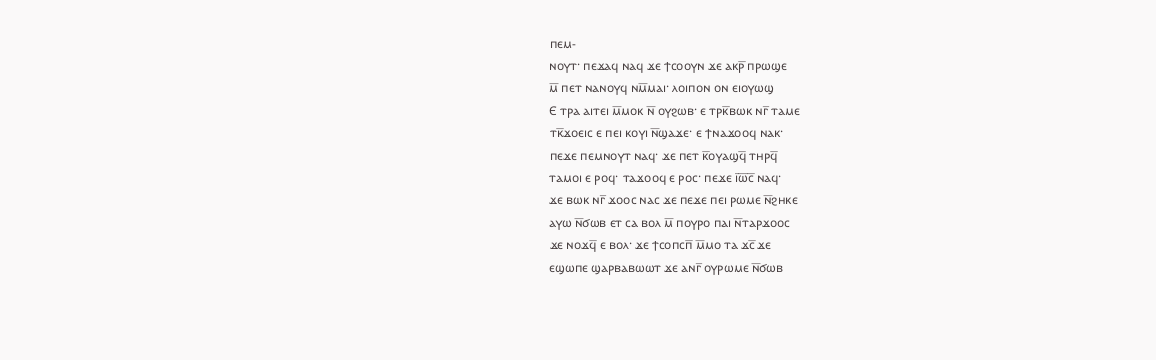ⲡⲉⲙ‐
ⲛⲟⲩⲧ· ⲡⲉϫⲁϥ ⲛⲁϥ ϫⲉ ϯⲥⲟⲟⲩⲛ ϫⲉ ⲁⲕⲣ̅ ⲡⲣⲱϣⲉ
ⲙ̅ ⲡⲉⲧ ⲛⲁⲛⲟⲩϥ ⲛⲙ̅ⲙⲁⲓ· ⲗⲟⲓⲡⲟⲛ ⲟⲛ ⲉⲓⲟⲩⲱϣ
Ⲉ ⲧⲣⲁ ⲁⲓⲧⲉⲓ ⲙ̅ⲙⲟⲕ ⲛ̅ ⲟⲩϩⲱⲃ· ⲉ ⲧⲣⲕ̅ⲃⲱⲕ ⲛⲅ̅ ⲧⲁⲙⲉ
ⲧⲕ̅ϫⲟⲉⲓⲥ ⲉ ⲡⲉⲓ ⲕⲟⲩⲓ ⲛ̅ϣⲁϫⲉ· ⲉ ϯⲛⲁϫⲟⲟϥ ⲛⲁⲕ·
ⲡⲉϫⲉ ⲡⲉⲙⲛⲟⲩⲧ ⲛⲁϥ· ϫⲉ ⲡⲉⲧ ⲕ̅ⲟⲩⲁϣϥ̅ ⲧⲏⲣϥ̅
ⲧⲁⲙⲟⲓ ⲉ ⲣⲟϥ· ⲧⲁϫⲟⲟϥ ⲉ ⲣⲟⲥ· ⲡⲉϫⲉ ⲓ̅ⲱ̅ⲥ̅ ⲛⲁϥ·
ϫⲉ ⲃⲱⲕ ⲛⲅ̅ ϫⲟⲟⲥ ⲛⲁⲥ ϫⲉ ⲡⲉϫⲉ ⲡⲉⲓ ⲣⲱⲙⲉ ⲛ̅ϩⲏⲕⲉ
ⲁⲩⲱ ⲛ̅ϭⲱⲃ ⲉⲧ ⲥⲁ ⲃⲟⲗ ⲙ̅ ⲡⲟⲩⲣⲟ ⲡⲁⲓ ⲛ̅ⲧⲁⲣϫⲟⲟⲥ
ϫⲉ ⲛⲟϫϥ̅ ⲉ ⲃⲟⲗ· ϫⲉ ϯⲥⲟⲡⲥⲡ̅ ⲙ̅ⲙⲟ ⲧⲁ ϫⲥ̅ ϫⲉ
ⲉϣⲱⲡⲉ ϣⲁⲣⲃⲁⲃⲱⲱⲧ ϫⲉ ⲁⲛⲅ̅ ⲟⲩⲣⲱⲙⲉ ⲛ̅ϭⲱⲃ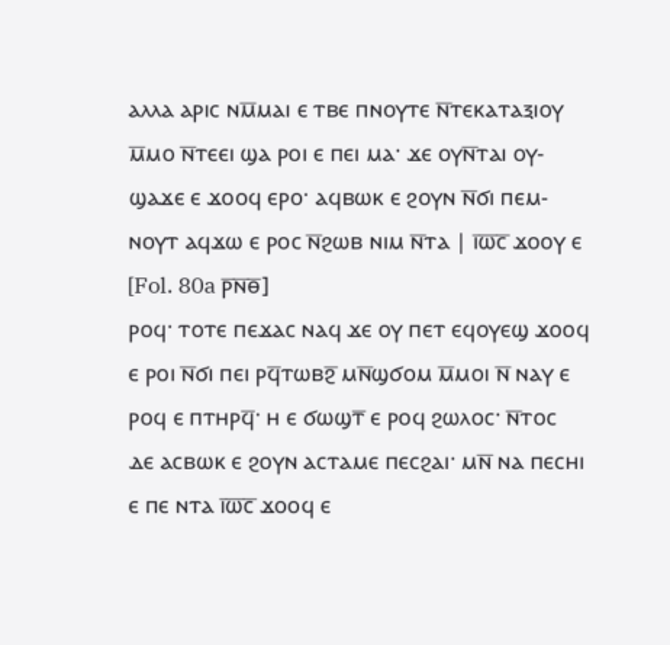ⲁⲗⲗⲁ ⲁⲣⲓⲥ ⲛⲙ̅ⲙⲁⲓ ⲉ ⲧⲃⲉ ⲡⲛⲟⲩⲧⲉ ⲛ̅ⲧⲉⲕⲁⲧⲁⲝⲓⲟⲩ
ⲙ̅ⲙⲟ ⲛ̅ⲧⲉⲉⲓ ϣⲁ ⲣⲟⲓ ⲉ ⲡⲉⲓ ⲙⲁ· ϫⲉ ⲟⲩⲛ̅ⲧⲁⲓ ⲟⲩ‐
ϣⲁϫⲉ ⲉ ϫⲟⲟϥ ⲉⲣⲟ· ⲁϥⲃⲱⲕ ⲉ ϩⲟⲩⲛ ⲛ̅ϭⲓ ⲡⲉⲙ‐
ⲛⲟⲩⲧ ⲁϥϫⲱ ⲉ ⲣⲟⲥ ⲛ̅ϩⲱⲃ ⲛⲓⲙ ⲛ̅ⲧⲁ | ⲓ̅ⲱ̅ⲥ̅ ϫⲟⲟⲩ ⲉ [Fol. 80a ⲣ̅ⲛ̅ⲑ̅]
ⲣⲟϥ· ⲧⲟⲧⲉ ⲡⲉϫⲁⲥ ⲛⲁϥ ϫⲉ ⲟⲩ ⲡⲉⲧ ⲉϥⲟⲩⲉϣ ϫⲟⲟϥ
ⲉ ⲣⲟⲓ ⲛ̅ϭⲓ ⲡⲉⲓ ⲣϥ̅ⲧⲱⲃϩ̅ ⲙⲛ̅ϣϭⲟⲙ ⲙ̅ⲙⲟⲓ ⲛ̅ ⲛⲁⲩ ⲉ
ⲣⲟϥ ⲉ ⲡⲧⲏⲣϥ̅· ⲏ ⲉ ϭⲱϣⲧ̅ ⲉ ⲣⲟϥ ϩⲱⲗⲟⲥ· ⲛ̅ⲧⲟⲥ
ⲇⲉ ⲁⲥⲃⲱⲕ ⲉ ϩⲟⲩⲛ ⲁⲥⲧⲁⲙⲉ ⲡⲉⲥϩⲁⲓ· ⲙⲛ̅ ⲛⲁ ⲡⲉⲥⲏⲓ
ⲉ ⲡⲉ ⲛⲧⲁ ⲓ̅ⲱ̅ⲥ̅ ϫⲟⲟϥ ⲉ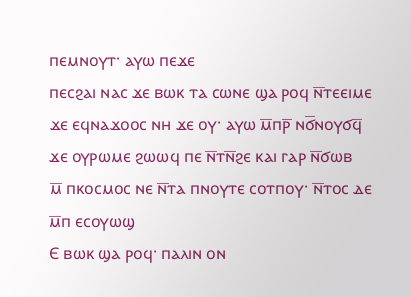ⲡⲉⲙⲛⲟⲩⲧ· ⲁⲩⲱ ⲡⲉϫⲉ
ⲡⲉⲥϩⲁⲓ ⲛⲁⲥ ϫⲉ ⲃⲱⲕ ⲧⲁ ⲥⲱⲛⲉ ϣⲁ ⲣⲟϥ ⲛ̅ⲧⲉⲉⲓⲙⲉ
ϫⲉ ⲉϥⲛⲁϫⲟⲟⲥ ⲛⲏ ϫⲉ ⲟⲩ· ⲁⲩⲱ ⲙ̅ⲡⲣ̅ ⲛϭ̅ⲛⲟⲩϭϥ̅
ϫⲉ ⲟⲩⲣⲱⲙⲉ ϩⲱⲱϥ ⲡⲉ ⲛ̅ⲧⲛ̅ϩⲉ ⲕⲁⲓ ⲅⲁⲣ ⲛ̅ϭⲱⲃ
ⲙ̅ ⲡⲕⲟⲥⲙⲟⲥ ⲛⲉ ⲛ̅ⲧⲁ ⲡⲛⲟⲩⲧⲉ ⲥⲟⲧⲡⲟⲩ· ⲛ̅ⲧⲟⲥ ⲇⲉ
ⲙ̅ⲡ ⲉⲥⲟⲩⲱϣ
Ⲉ ⲃⲱⲕ ϣⲁ ⲣⲟϥ· ⲡⲁⲗⲓⲛ ⲟⲛ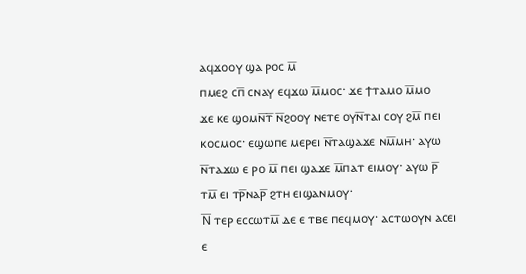ⲁϥϫⲟⲟⲩ ϣⲁ ⲣⲟⲥ ⲙ̅
ⲡⲙⲉϩ ⲥⲡ̅ ⲥⲛⲁⲩ ⲉϥϫⲱ ⲙ̅ⲙⲟⲥ· ϫⲉ ϯⲧⲁⲙⲟ ⲙ̅ⲙⲟ
ϫⲉ ⲕⲉ ϣⲟⲙⲛ̅ⲧ̅ ⲛ̅ϩⲟⲟⲩ ⲛⲉⲧⲉ ⲟⲩⲛ̅ⲧⲁⲓ ⲥⲟⲩ ϩⲙ̅ ⲡⲉⲓ
ⲕⲟⲥⲙⲟⲥ· ⲉϣⲱⲡⲉ ⲙⲉⲣⲉⲓ ⲛ̅ⲧⲁϣⲁϫⲉ ⲛⲙ̅ⲙⲏ· ⲁⲩⲱ
ⲛ̅ⲧⲁϫⲱ ⲉ ⲣⲟ ⲙ̅ ⲡⲉⲓ ϣⲁϫⲉ ⲙ̅ⲡⲁⲧ ⲉⲓⲙⲟⲩ· ⲁⲩⲱ ⲣ̅
ⲧⲙ̅ ⲉⲓ ⲧⲣ̅ⲛⲁⲣ̅ ϩⲧⲏ ⲉⲓϣⲁⲛⲙⲟⲩ·
Ⲛ̅ ⲧⲉⲣ ⲉⲥⲥⲱⲧⲙ̅ ⲇⲉ ⲉ ⲧⲃⲉ ⲡⲉϥⲙⲟⲩ· ⲁⲥⲧⲱⲟⲩⲛ ⲁⲥⲉⲓ
ⲉ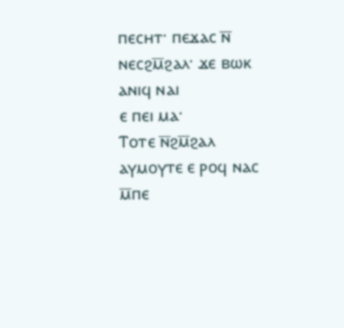ⲡⲉⲥⲏⲧ· ⲡⲉϫⲁⲥ ⲛ̅ ⲛⲉⲥϩⲙ̅ϩⲁⲗ· ϫⲉ ⲃⲱⲕ ⲁⲛⲓϥ ⲛⲁⲓ
ⲉ ⲡⲉⲓ ⲙⲁ·
Ⲧⲟⲧⲉ ⲛ̅ϩⲙ̅ϩⲁⲗ ⲁⲩⲙⲟⲩⲧⲉ ⲉ ⲣⲟϥ ⲛⲁⲥ ⲙ̅ⲡⲉ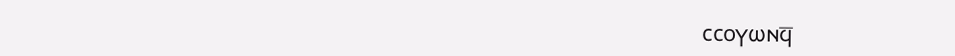ⲥⲥⲟⲩⲱⲛϥ̅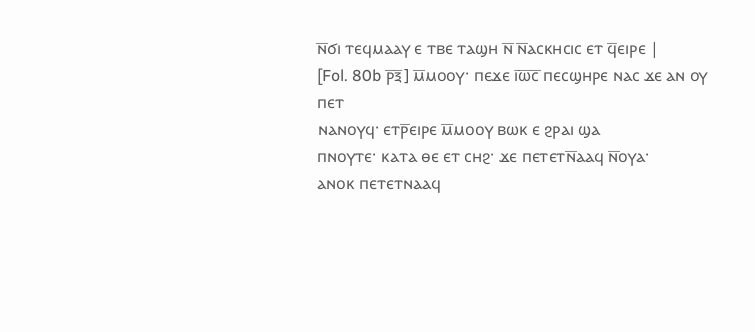ⲛ̅ϭⲓ ⲧⲉϥⲙⲁⲁⲩ ⲉ ⲧⲃⲉ ⲧⲁϣⲏ ⲛ̅ ⲛ̅ⲁⲥⲕⲏⲥⲓⲥ ⲉⲧ ϥ̅ⲉⲓⲣⲉ |
[Fol. 80b ⲣ̅ⲝ̅] ⲙ̅ⲙⲟⲟⲩ· ⲡⲉϫⲉ ⲓ̅ⲱ̅ⲥ̅ ⲡⲉⲥϣⲏⲣⲉ ⲛⲁⲥ ϫⲉ ⲁⲛ ⲟⲩ ⲡⲉⲧ
ⲛⲁⲛⲟⲩϥ· ⲉⲧⲣ̅ⲉⲓⲣⲉ ⲙ̅ⲙⲟⲟⲩ ⲃⲱⲕ ⲉ ϩⲣⲁⲓ ϣⲁ
ⲡⲛⲟⲩⲧⲉ· ⲕⲁⲧⲁ ⲑⲉ ⲉⲧ ⲥⲏϩ· ϫⲉ ⲡⲉⲧⲉⲧⲛ̅ⲁⲁϥ ⲛ̅ⲟⲩⲁ·
ⲁⲛⲟⲕ ⲡⲉⲧⲉⲧⲛⲁⲁϥ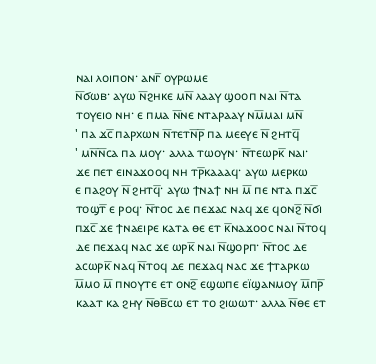ⲛⲁⲓ ⲗⲟⲓⲡⲟⲛ· ⲁⲛⲅ̅ ⲟⲩⲣⲱⲙⲉ
ⲛ̅ϭⲱⲃ· ⲁⲩⲱ ⲛ̅ϩⲏⲕⲉ ⲙⲛ̅ ⲗⲁⲁⲩ ϣⲟⲟⲡ ⲛⲁⲓ ⲛ̅ⲧⲁ
ⲧⲟⲩⲉⲓⲟ ⲛⲏ· ⲉ ⲡⲙⲁ ⲛ̅ⲛⲉ ⲛⲧⲁⲣⲁⲁⲩ ⲛⲙ̅ⲙⲁⲓ ⲙⲛ̅
' ⲡⲁ ϫⲥ̅ ⲡⲁⲣⲭⲱⲛ ⲛ̅ⲧⲉⲧⲛ̅ⲣ̅ ⲡⲁ ⲙⲉⲉⲩⲉ ⲛ̅ ϩⲏⲧϥ̅
' ⲙⲛ̅ⲛ̅ⲥⲁ ⲡⲁ ⲙⲟⲩ· ⲁⲗⲗⲁ ⲧⲱⲟⲩⲛ· ⲛ̅ⲧⲉⲱⲣⲕ̅ ⲛⲁⲓ·
ϫⲉ ⲡⲉⲧ ⲉⲓⲛⲁϫⲟⲟϥ ⲛⲏ ⲧⲣ̅ⲕⲁⲁⲁϥ· ⲁⲩⲱ ⲙⲉⲣⲕⲱ
ⲉ ⲡⲁϩⲟⲩ ⲛ̅ ϩⲏⲧϥ̅· ⲁⲩⲱ ϯⲛⲁϯ ⲛⲏ ⲙ̅ ⲡⲉ ⲛⲧⲁ ⲡϫⲥ̅
ⲧⲟϣⲧ̅ ⲉ ⲣⲟϥ· ⲛ̅ⲧⲟⲥ ⲇⲉ ⲡⲉϫⲁⲥ ⲛⲁϥ ϫⲉ ϥⲟⲛϩ̅ ⲛ̅ϭⲓ
ⲡϫⲥ̅ ϫⲉ ϯⲛⲁⲉⲓⲣⲉ ⲕⲁⲧⲁ ⲑⲉ ⲉⲧ ⲕ̅ⲛⲁϫⲟⲟⲥ ⲛⲁⲓ ⲛ̅ⲧⲟϥ
ⲇⲉ ⲡⲉϫⲁϥ ⲛⲁⲥ ϫⲉ ⲱⲣⲕ̅ ⲛⲁⲓ ⲛ̅ϣⲟⲣⲡ· ⲛ̅ⲧⲟⲥ ⲇⲉ
ⲁⲥⲱⲣⲕ̅ ⲛⲁϥ ⲛ̅ⲧⲟϥ ⲇⲉ ⲡⲉϫⲁϥ ⲛⲁⲥ ϫⲉ ϯⲧⲁⲣⲕⲱ
ⲙ̅ⲙⲟ ⲙ̅ ⲡⲛⲟⲩⲧⲉ ⲉⲧ ⲟⲛϩ̅ ⲉϣⲱⲡⲉ ⲉⲓ̈ϣⲁⲛⲙⲟⲩ ⲙ̅ⲡⲣ̅
ⲕⲁⲁⲧ ⲕⲁ ϩⲏⲩ ⲛ̅ⲑⲃ̅ⲥⲱ ⲉⲧ ⲧⲟ ϩⲓⲱⲱⲧ· ⲁⲗⲗⲁ ⲛ̅ⲑⲉ ⲉⲧ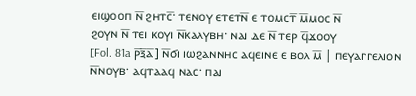ⲉⲓϣⲟⲟⲡ ⲛ̅ ϩⲏⲧⲥ̅· ⲧⲉⲛⲟⲩ ⲉⲧⲉⲧⲛ̅ ⲉ ⲧⲟⲙⲥⲧ̅ ⲙ̅ⲙⲟⲥ ⲛ̅
ϩⲟⲩⲛ ⲛ̅ ⲧⲉⲓ ⲕⲟⲩⲓ ⲛ̅ⲕⲁⲗⲩⲃⲏ· ⲛⲁⲓ ⲇⲉ ⲛ̅ ⲧⲉⲣ ϥ̅ϫⲟⲟⲩ
[Fol. 81a ⲣ̅ⲝ̅ⲁ̅] ⲛ̅ϭⲓ ⲓⲱϩⲁⲛⲛⲏⲥ ⲁϥⲉⲓⲛⲉ ⲉ ⲃⲟⲗ ⲙ̅ | ⲡⲉⲩⲁⲅⲅⲉⲗⲓⲟⲛ
ⲛ̅ⲛⲟⲩⲃ· ⲁϥⲧⲁⲁϥ ⲛⲁⲥ· ⲡⲁⲓ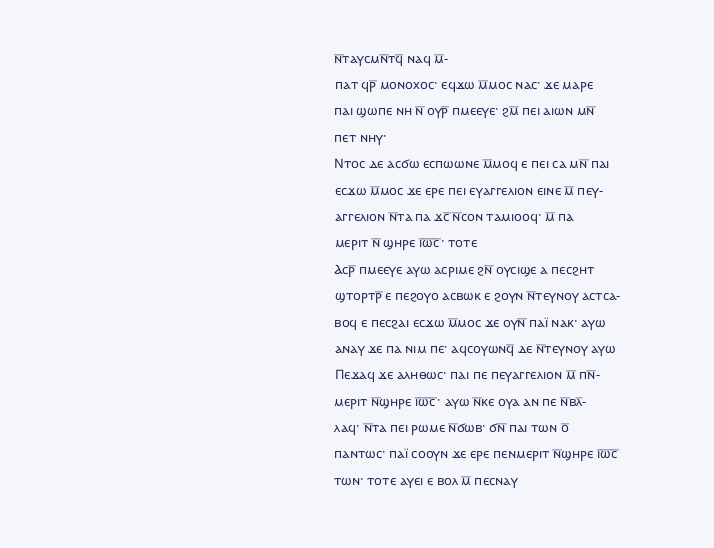ⲛ̅ⲧⲁⲩⲥⲙⲛ̅ⲧϥ̅ ⲛⲁϥ ⲙ̅‐
ⲡⲁⲧ ϥⲣ̅ ⲙⲟⲛⲟⲭⲟⲥ· ⲉϥϫⲱ ⲙ̅ⲙⲟⲥ ⲛⲁⲥ· ϫⲉ ⲙⲁⲣⲉ
ⲡⲁⲓ ϣⲱⲡⲉ ⲛⲏ ⲛ̅ ⲟⲩⲣ̅ ⲡⲙⲉⲉⲩⲉ· ϩⲙ̅ ⲡⲉⲓ ⲁⲓⲱⲛ ⲙⲛ̅
ⲡⲉⲧ ⲛⲏⲩ·
Ⲛⲧⲟⲥ ⲇⲉ ⲁⲥϭⲱ ⲉⲥⲡⲱⲱⲛⲉ ⲙ̅ⲙⲟϥ ⲉ ⲡⲉⲓ ⲥⲁ ⲙⲛ̅ ⲡⲁⲓ
ⲉⲥϫⲱ ⲙ̅ⲙⲟⲥ ϫⲉ ⲉⲣⲉ ⲡⲉⲓ ⲉⲩⲁⲅⲅⲉⲗⲓⲟⲛ ⲉⲓⲛⲉ ⲙ̅ ⲡⲉⲩ‐
ⲁⲅⲅⲉⲗⲓⲟⲛ ⲛ̅ⲧⲁ ⲡⲁ ϫⲥ̅ ⲛ̅ⲥⲟⲛ ⲧⲁⲙⲓⲟⲟϥ· ⲙ̅ ⲡⲁ
ⲙⲉⲣⲓⲧ ⲛ̅ ϣⲏⲣⲉ ⲓ̅ⲱ̅ⲥ̅· ⲧⲟⲧⲉ
Ⲁⲥⲣ̅ ⲡⲙⲉⲉⲩⲉ ⲁⲩⲱ ⲁⲥⲣⲓⲙⲉ ϩⲛ̅ ⲟⲩⲥⲓϣⲉ ⲁ ⲡⲉⲥϩⲏⲧ
ϣⲧⲟⲣⲧⲣ̅ ⲉ ⲡⲉϩⲟⲩⲟ ⲁⲥⲃⲱⲕ ⲉ ϩⲟⲩⲛ ⲛ̅ⲧⲉⲩⲛⲟⲩ ⲁⲥⲧⲥⲁ‐
ⲃⲟϥ ⲉ ⲡⲉⲥϩⲁⲓ ⲉⲥϫⲱ ⲙ̅ⲙⲟⲥ ϫⲉ ⲟⲩⲛ̅ ⲡⲁⲓ̈ ⲛⲁⲕ· ⲁⲩⲱ
ⲁⲛⲁⲩ ϫⲉ ⲡⲁ ⲛⲓⲙ ⲡⲉ· ⲁϥⲥⲟⲩⲱⲛϥ̅ ⲇⲉ ⲛ̅ⲧⲉⲩⲛⲟⲩ ⲁⲩⲱ
Ⲡⲉϫⲁϥ ϫⲉ ⲁⲗⲏⲑⲱⲥ· ⲡⲁⲓ ⲡⲉ ⲡⲉⲩⲁⲅⲅⲉⲗⲓⲟⲛ ⲙ̅ ⲡⲛ̅‐
ⲙⲉⲣⲓⲧ ⲛ̅ϣⲏⲣⲉ ⲓ̅ⲱ̅ⲥ̅· ⲁⲩⲱ ⲛ̅ⲕⲉ ⲟⲩⲁ ⲁⲛ ⲡⲉ ⲛ̅ⲃⲗ̅‐
ⲗⲁϥ· ⲛ̅ⲧⲁ ⲡⲉⲓ ⲣⲱⲙⲉ ⲛ̅ϭⲱⲃ· ϭⲛ̅ ⲡⲁⲓ ⲧⲱⲛ ⲟ̅
ⲡⲁⲛⲧⲱⲥ· ⲡⲁⲓ̈ ⲥⲟⲟⲩⲛ ϫⲉ ⲉⲣⲉ ⲡⲉⲛⲙⲉⲣⲓⲧ ⲛ̅ϣⲏⲣⲉ ⲓ̅ⲱ̅ⲥ̅
ⲧⲱⲛ· ⲧⲟⲧⲉ ⲁⲩⲉⲓ ⲉ ⲃⲟⲗ ⲙ̅ ⲡⲉⲥⲛⲁⲩ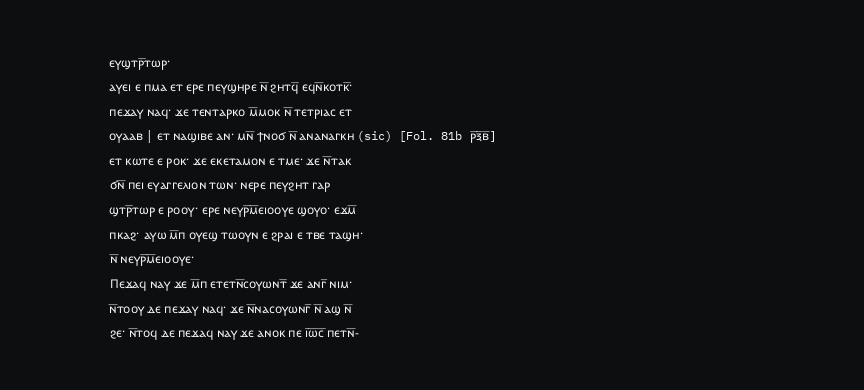ⲉⲩϣⲧⲣ̅ⲧⲱⲣ·
ⲁⲩⲉⲓ ⲉ ⲡⲙⲁ ⲉⲧ ⲉⲣⲉ ⲡⲉⲩϣⲏⲣⲉ ⲛ̅ ϩⲏⲧϥ̅ ⲉϥⲛ̅ⲕⲟⲧⲕ̅·
ⲡⲉϫⲁⲩ ⲛⲁϥ· ϫⲉ ⲧⲉⲛⲧⲁⲣⲕⲟ ⲙ̅ⲙⲟⲕ ⲛ̅ ⲧⲉⲧⲣⲓⲁⲥ ⲉⲧ
ⲟⲩⲁⲁⲃ | ⲉⲧ ⲛⲁϣⲓⲃⲉ ⲁⲛ· ⲙⲛ̅ ϯⲛⲟϭ ⲛ̅ ⲁⲛⲁⲛⲁⲅⲕⲏ (sic) [Fol. 81b ⲣ̅ⲝ̅ⲃ̅]
ⲉⲧ ⲕⲱⲧⲉ ⲉ ⲣⲟⲕ· ϫⲉ ⲉⲕⲉⲧⲁⲙⲟⲛ ⲉ ⲧⲙⲉ· ϫⲉ ⲛ̅ⲧⲁⲕ
ϭⲛ̅ ⲡⲉⲓ ⲉⲩⲁⲅⲅⲉⲗⲓⲟⲛ ⲧⲱⲛ· ⲛⲉⲣⲉ ⲡⲉⲩϩⲏⲧ ⲅⲁⲣ
ϣⲧⲣ̅ⲧⲱⲣ ⲉ ⲣⲟⲟⲩ· ⲉⲣⲉ ⲛⲉⲩⲣ̅ⲙ̅ⲉⲓⲟⲟⲩⲉ ϣⲟⲩⲟ· ⲉϫⲙ̅
ⲡⲕⲁϩ· ⲁⲩⲱ ⲙ̅ⲡ ⲟⲩⲉϣ ⲧⲱⲟⲩⲛ ⲉ ϩⲣⲁⲓ ⲉ ⲧⲃⲉ ⲧⲁϣⲏ·
ⲛ̅ ⲛⲉⲩⲣ̅ⲙ̅ⲉⲓⲟⲟⲩⲉ·
Ⲡⲉϫⲁϥ ⲛⲁⲩ ϫⲉ ⲙ̅ⲡ ⲉⲧⲉⲧⲛ̅ⲥⲟⲩⲱⲛⲧ̅ ϫⲉ ⲁⲛⲅ̅ ⲛⲓⲙ·
ⲛ̅ⲧⲟⲟⲩ ⲇⲉ ⲡⲉϫⲁⲩ ⲛⲁϥ· ϫⲉ ⲛ̅ⲛⲁⲥⲟⲩⲱⲛⲅ̅ ⲛ̅ ⲁϣ ⲛ̅
ϩⲉ· ⲛ̅ⲧⲟϥ ⲇⲉ ⲡⲉϫⲁϥ ⲛⲁⲩ ϫⲉ ⲁⲛⲟⲕ ⲡⲉ ⲓ̅ⲱ̅ⲥ̅ ⲡⲉⲧⲛ̅‐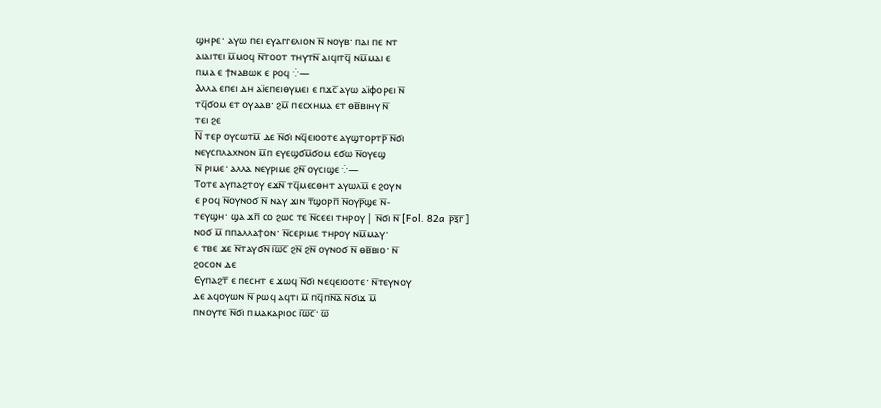ϣⲏⲣⲉ· ⲁⲩⲱ ⲡⲉⲓ ⲉⲩⲁⲅⲅⲉⲗⲓⲟⲛ ⲛ̅ ⲛⲟⲩⲃ· ⲡⲁⲓ ⲡⲉ ⲛⲧ
ⲁⲓⲁⲓⲧⲉⲓ ⲙ̅ⲙⲟϥ ⲛ̅ⲧⲟⲟⲧ ⲧⲏⲩⲧⲛ̅ ⲁⲓϥⲓⲧϥ̅ ⲛⲙ̅ⲙⲁⲓ ⲉ
ⲡⲙⲁ ⲉ ϯⲛⲁⲃⲱⲕ ⲉ ⲣⲟϥ ⁛—
Ⲁⲗⲗⲁ ⲉⲡⲉⲓ ⲇⲏ ⲁⲓ̈ⲉⲡⲉⲓⲑⲩⲙⲉⲓ ⲉ ⲡϫⲥ̅ ⲁⲩⲱ ⲁⲓ̈ⲫⲟⲣⲉⲓ ⲛ̅
ⲧϥ̅ϭⲟⲙ ⲉⲧ ⲟⲩⲁⲁⲃ· ϩⲙ̅ ⲡⲉⲥⲭⲏⲙⲁ ⲉⲧ ⲑⲃ̅ⲃⲓⲏⲩ ⲛ̅
ⲧⲉⲓ ϩⲉ
Ⲛ̅ ⲧⲉⲣ ⲟⲩⲥⲱⲧⲙ̅ ⲇⲉ ⲛ̅ϭⲓ ⲛϥ̅ⲉⲓⲟⲟⲧⲉ ⲁⲩϣⲧⲟⲣⲧⲣ̅ ⲛ̅ϭⲓ
ⲛⲉⲩⲥⲡⲗⲁⲭⲛⲟⲛ ⲙ̅ⲡ ⲉⲩⲉϣϭⲙ̅ϭⲟⲙ ⲉϭⲱ ⲛ̅ⲟⲩⲉϣ
ⲛ̅ ⲣⲓⲙⲉ· ⲁⲗⲗⲁ ⲛⲉⲩⲣⲓⲙⲉ ϩⲛ̅ ⲟⲩⲥⲓϣⲉ ⁛—
Ⲧⲟⲧⲉ ⲁⲩⲡⲁϩⲧⲟⲩ ⲉϫⲛ̅ ⲧϥ̅ⲙⲉⲥⲑⲏⲧ ⲁⲩⲱⲗⲙ̅ ⲉ ϩⲟⲩⲛ
ⲉ ⲣⲟϥ ⲛ̅ⲟⲩⲛⲟϭ ⲛ̅ ⲛⲁⲩ ϫⲓⲛ ⲧ̅ϣⲟⲣⲡ̅ ⲛ̅ⲟⲩⲣ̅ϣⲉ ⲛ̅‐
ⲧⲉⲩϣⲏ· ϣⲁ ϫⲡ̅ ⲥⲟ ϩⲱⲥ ⲧⲉ ⲛ̅ⲥⲉⲉⲓ ⲧⲏⲣⲟⲩ | ⲛ̅ϭⲓ ⲛ̅ [Fol. 82a ⲣ̅ⲝ̅ⲅ̅]
ⲛⲟϭ ⲙ̅ ⲡⲡⲁⲗⲗⲁϯⲟⲛ· ⲛ̅ⲥⲉⲣⲓⲙⲉ ⲧⲏⲣⲟⲩ ⲛⲙ̅ⲙⲁⲩ·
ⲉ ⲧⲃⲉ ϫⲉ ⲛ̅ⲧⲁⲩϭⲛ̅ ⲓ̅ⲱ̅ⲥ̅ ϩⲛ̅ ϩⲛ̅ ⲟⲩⲛⲟϭ ⲛ̅ ⲑⲃ̅ⲃⲓⲟ· ⲛ̅
ϩⲟⲥⲟⲛ ⲇⲉ
Ⲉⲩⲡⲁϩⲧ̅ ⲉ ⲡⲉⲥⲏⲧ ⲉ ϫⲱϥ ⲛ̅ϭⲓ ⲛⲉϥⲉⲓⲟⲟⲧⲉ· ⲛ̅ⲧⲉⲩⲛⲟⲩ
ⲇⲉ ⲁϥⲟⲩⲱⲛ ⲛ̅ ⲣⲱϥ ⲁϥⲧⲓ ⲙ̅ ⲡϥ̅ⲡⲛ̅ⲁ̅ ⲛ̅ϭⲓϫ ⲙ̅
ⲡⲛⲟⲩⲧⲉ ⲛ̅ϭⲓ ⲡⲙⲁⲕⲁⲣⲓⲟⲥ ⲓ̅ⲱ̅ⲥ̅· ⲱ̅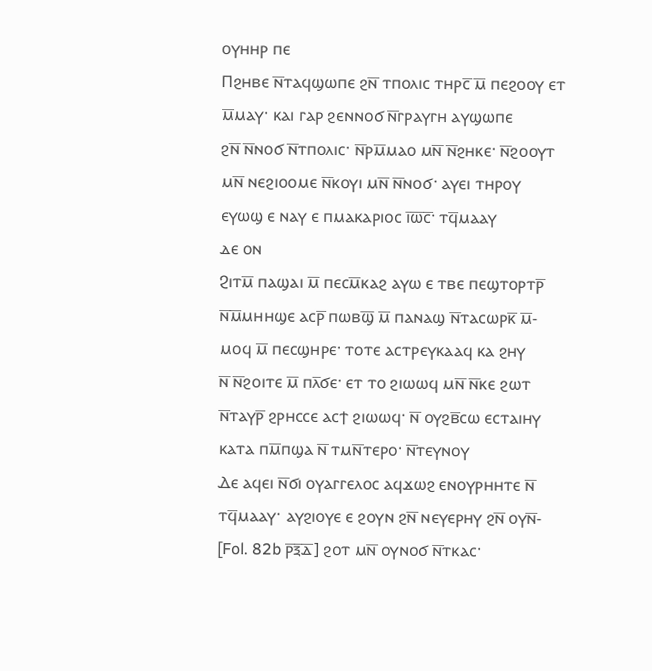ⲟⲩⲏⲏⲣ ⲡⲉ
Ⲡϩⲏⲃⲉ ⲛ̅ⲧⲁϥϣⲱⲡⲉ ϩⲛ̅ ⲧⲡⲟⲗⲓⲥ ⲧⲏⲣⲥ̅ ⲙ̅ ⲡⲉϩⲟⲟⲩ ⲉⲧ
ⲙ̅ⲙⲁⲩ· ⲕⲁⲓ ⲅⲁⲣ ϩⲉⲛⲛⲟϭ ⲛ̅ⲅⲣⲁⲩⲅⲏ ⲁⲩϣⲱⲡⲉ
ϩⲛ̅ ⲛ̅ⲛⲟϭ ⲛ̅ⲧⲡⲟⲗⲓⲥ· ⲛ̅ⲣⲙ̅ⲙⲁⲟ ⲙⲛ̅ ⲛ̅ϩⲏⲕⲉ· ⲛ̅ϩⲟⲟⲩⲧ
ⲙⲛ̅ ⲛⲉϩⲓⲟⲟⲙⲉ ⲛ̅ⲕⲟⲩⲓ ⲙⲛ̅ ⲛ̅ⲛⲟϭ· ⲁⲩⲉⲓ ⲧⲏⲣⲟⲩ
ⲉⲩⲱϣ ⲉ ⲛⲁⲩ ⲉ ⲡⲙⲁⲕⲁⲣⲓⲟⲥ ⲓ̅ⲱ̅ⲥ̅· ⲧϥ̅ⲙⲁⲁⲩ
ⲇⲉ ⲟⲛ
Ϩⲓⲧⲙ̅ ⲡⲁϣⲁⲓ ⲙ̅ ⲡⲉⲥⲙ̅ⲕⲁϩ ⲁⲩⲱ ⲉ ⲧⲃⲉ ⲡⲉϣⲧⲟⲣⲧⲣ̅
ⲛ̅ⲙ̅ⲙⲏⲏϣⲉ ⲁⲥⲣ̅ ⲡⲱⲃϣ̅ ⲙ̅ ⲡⲁⲛⲁϣ ⲛ̅ⲧⲁⲥⲱⲣⲕ̅ ⲙ̅‐
ⲙⲟϥ ⲙ̅ ⲡⲉⲥϣⲏⲣⲉ· ⲧⲟⲧⲉ ⲁⲥⲧⲣⲉⲩⲕⲁⲁϥ ⲕⲁ ϩⲏⲩ
ⲛ̅ ⲛ̅ϩⲟⲓⲧⲉ ⲙ̅ ⲡⲗ̅ϭⲉ· ⲉⲧ ⲧⲟ ϩⲓⲱⲱϥ ⲙⲛ̅ ⲛ̅ⲕⲉ ϩⲱⲧ
ⲛ̅ⲧⲁⲩⲣ̅ ϩⲣⲏⲥⲥⲉ ⲁⲥϯ ϩⲓⲱⲱϥ· ⲛ̅ ⲟⲩϩⲃ̅ⲥⲱ ⲉⲥⲧⲁⲓⲏⲩ
ⲕⲁⲧⲁ ⲡⲙ̅ⲡϣⲁ ⲛ̅ ⲧⲙⲛ̅ⲧⲉⲣⲟ· ⲛ̅ⲧⲉⲩⲛⲟⲩ
Ⲇⲉ ⲁϥⲉⲓ ⲛ̅ϭⲓ ⲟⲩⲁⲅⲅⲉⲗⲟⲥ ⲁϥϫⲱϩ ⲉⲛⲟⲩⲣⲏⲏⲧⲉ ⲛ̅
ⲧϥ̅ⲙⲁⲁⲩ· ⲁⲩϩⲓⲟⲩⲉ ⲉ ϩⲟⲩⲛ ϩⲛ̅ ⲛⲉⲩⲉⲣⲏⲩ ϩⲛ̅ ⲟⲩⲛ̅‐
[Fol. 82b ⲣ̅ⲝ̅ⲇ̅] ϩⲟⲧ ⲙⲛ̅ ⲟⲩⲛⲟϭ ⲛ̅ⲧⲕⲁⲥ·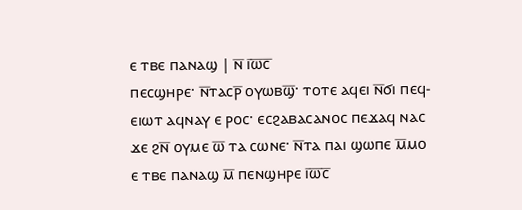ⲉ ⲧⲃⲉ ⲡⲁⲛⲁϣ | ⲛ̅ ⲓ̅ⲱ̅ⲥ̅
ⲡⲉⲥϣⲏⲣⲉ· ⲛ̅ⲧⲁⲥⲣ̅ ⲟⲩⲱⲃϣ̅· ⲧⲟⲧⲉ ⲁϥⲉⲓ ⲛ̅ϭⲓ ⲡⲉϥ‐
ⲉⲓⲱⲧ ⲁϥⲛⲁⲩ ⲉ ⲣⲟⲥ· ⲉⲥϩⲁⲃⲁⲥⲁⲛⲟⲥ ⲡⲉϫⲁϥ ⲛⲁⲥ
ϫⲉ ϩⲛ̅ ⲟⲩⲙⲉ ⲱ̅ ⲧⲁ ⲥⲱⲛⲉ· ⲛ̅ⲧⲁ ⲡⲁⲓ ϣⲱⲡⲉ ⲙ̅ⲙⲟ
ⲉ ⲧⲃⲉ ⲡⲁⲛⲁϣ ⲙ̅ ⲡⲉⲛϣⲏⲣⲉ ⲓ̅ⲱ̅ⲥ̅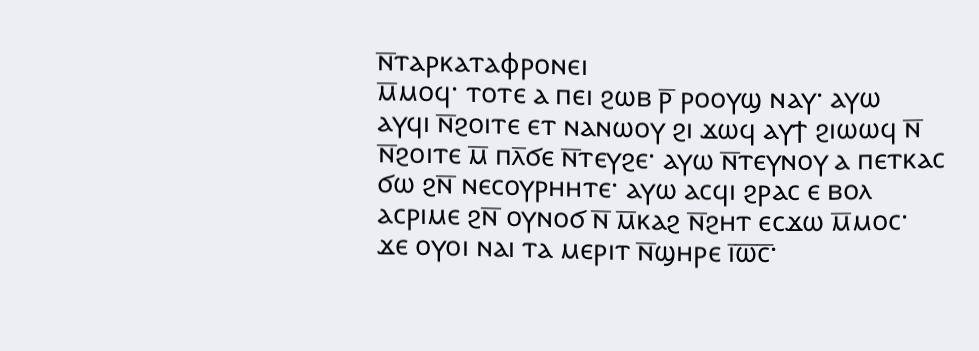ⲛ̅ⲧⲁⲣⲕⲁⲧⲁⲫⲣⲟⲛⲉⲓ
ⲙ̅ⲙⲟϥ· ⲧⲟⲧⲉ ⲁ ⲡⲉⲓ ϩⲱⲃ ⲣ̅ ⲣⲟⲟⲩϣ ⲛⲁⲩ· ⲁⲩⲱ
ⲁⲩϥⲓ ⲛ̅ϩⲟⲓⲧⲉ ⲉⲧ ⲛⲁⲛⲱⲟⲩ ϩⲓ ϫⲱϥ ⲁⲩϯ ϩⲓⲱⲱϥ ⲛ̅
ⲛ̅ϩⲟⲓⲧⲉ ⲙ̅ ⲡⲗ̅ϭⲉ ⲛ̅ⲧⲉⲩϩⲉ· ⲁⲩⲱ ⲛ̅ⲧⲉⲩⲛⲟⲩ ⲁ ⲡⲉⲧⲕⲁⲥ
ϭⲱ ϩⲛ̅ ⲛⲉⲥⲟⲩⲣⲏⲏⲧⲉ· ⲁⲩⲱ ⲁⲥϥⲓ ϩⲣⲁⲥ ⲉ ⲃⲟⲗ
ⲁⲥⲣⲓⲙⲉ ϩⲛ̅ ⲟⲩⲛⲟϭ ⲛ̅ ⲙ̅ⲕⲁϩ ⲛ̅ϩⲏⲧ ⲉⲥϫⲱ ⲙ̅ⲙⲟⲥ·
ϫⲉ ⲟⲩⲟⲓ ⲛⲁⲓ ⲧⲁ ⲙⲉⲣⲓⲧ ⲛ̅ϣⲏⲣⲉ ⲓ̅ⲱ̅ⲥ̅·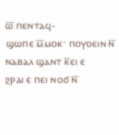ⲱ̅ ⲡⲉⲛⲧⲁϥ‐
ϣⲱⲡⲉ ⲙ̅ⲙⲟⲕ· ⲡⲟⲩⲟⲉⲓⲛ ⲛ̅ ⲛⲁⲃⲁⲗ ϣⲁⲛⲧ ⲕ̅ⲉⲓ ⲉ
ϩⲣⲁⲓ ⲉ ⲡⲉⲓ ⲛⲟϭ ⲛ̅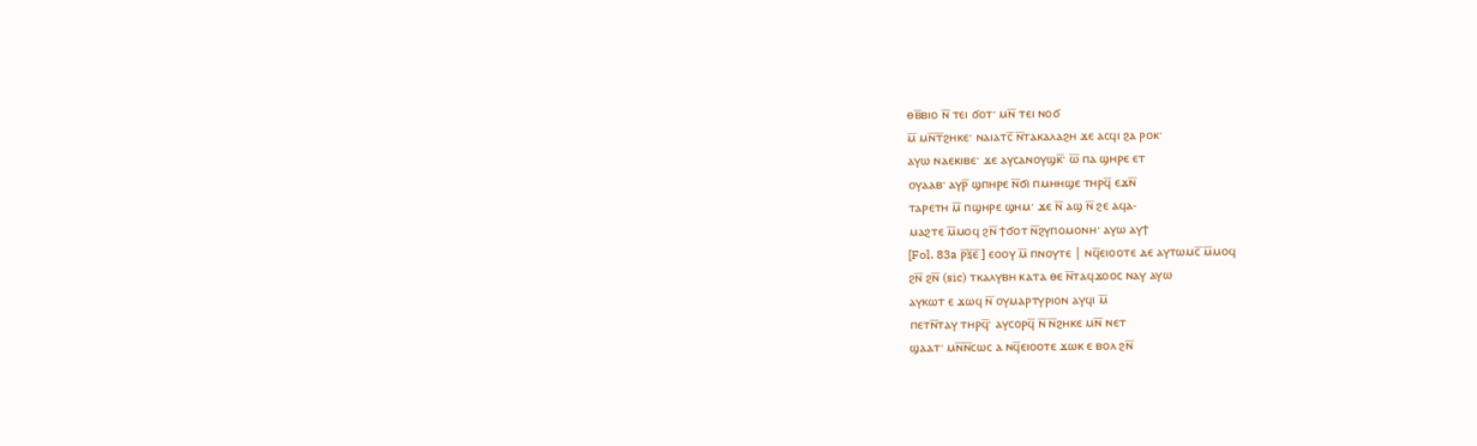ⲑⲃ̅ⲃⲓⲟ ⲛ̅ ⲧⲉⲓ ϭⲟⲧ· ⲙⲛ̅ ⲧⲉⲓ ⲛⲟϭ
ⲙ̅ ⲙⲛ̅ⲧ̅ϩⲏⲕⲉ· ⲛⲁⲓⲁⲧⲥ̅ ⲛ̅ⲧⲁⲕⲁⲗⲁϩⲏ ϫⲉ ⲁⲥϥⲓ ϩⲁ ⲣⲟⲕ·
ⲁⲩⲱ ⲛⲁⲉⲕⲓⲃⲉ· ϫⲉ ⲁⲩⲥⲁⲛⲟⲩϣⲕ̅· ⲱ̅ ⲡⲁ ϣⲏⲣⲉ ⲉⲧ
ⲟⲩⲁⲁⲃ· ⲁⲩⲣ̅ ϣⲡⲏⲣⲉ ⲛ̅ϭⲓ ⲡⲙⲏⲏϣⲉ ⲧⲏⲣϥ̅ ⲉϫⲛ̅
ⲧⲁⲣⲉⲧⲏ ⲙ̅ ⲡϣⲏⲣⲉ ϣⲏⲙ· ϫⲉ ⲛ̅ ⲁϣ ⲛ̅ ϩⲉ ⲁϥⲁ‐
ⲙⲁϩⲧⲉ ⲙ̅ⲙⲟϥ ϩⲛ̅ ϯϭⲟⲧ ⲛ̅ϩⲩⲡⲟⲙⲟⲛⲏ· ⲁⲩⲱ ⲁⲩϯ
[Fol. 83a ⲣ̅ⲝ̅ⲉ̅] ⲉⲟⲟⲩ ⲙ̅ ⲡⲛⲟⲩⲧⲉ | ⲛϥ̅ⲉⲓⲟⲟⲧⲉ ⲇⲉ ⲁⲩⲧⲱⲙⲥ̅ ⲙ̅ⲙⲟϥ
ϩⲛ̅ ϩⲛ̅ (sic) ⲧⲕⲁⲗⲩⲃⲏ ⲕⲁⲧⲁ ⲑⲉ ⲛ̅ⲧⲁϥϫⲟⲟⲥ ⲛⲁⲩ ⲁⲩⲱ
ⲁⲩⲕⲱⲧ ⲉ ϫⲱϥ ⲛ̅ ⲟⲩⲙⲁⲣⲧⲩⲣⲓⲟⲛ ⲁⲩϥⲓ ⲙ̅
ⲡⲉⲧⲛ̅ⲧⲁⲩ ⲧⲏⲣϥ̅· ⲁⲩⲥⲟⲣϥ̅ ⲛ̅ ⲛ̅ϩⲏⲕⲉ ⲙⲛ̅ ⲛⲉⲧ
ϣⲁⲁⲧ· ⲙⲛ̅ⲛ̅ⲥⲱⲥ ⲁ ⲛϥ̅ⲉⲓⲟⲟⲧⲉ ϫⲱⲕ ⲉ ⲃⲟⲗ ϩⲛ̅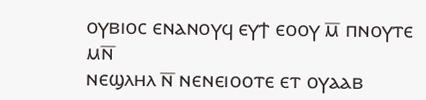ⲟⲩⲃⲓⲟⲥ ⲉⲛⲁⲛⲟⲩϥ ⲉⲩϯ ⲉⲟⲟⲩ ⲙ̅ ⲡⲛⲟⲩⲧⲉ ⲙⲛ̅
ⲛⲉϣⲗⲏⲗ ⲛ̅ ⲛⲉⲛⲉⲓⲟⲟⲧⲉ ⲉⲧ ⲟⲩⲁⲁⲃ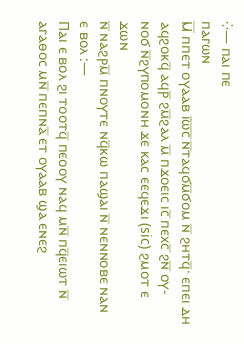⁛— ⲡⲁⲓ ⲡⲉ
ⲡⲁⲅⲱⲛ
Ⲙ̅ ⲡⲡⲉⲧ ⲟⲩⲁⲁⲃ ⲓ̅ⲱ̅ⲥ̅ ⲛ̅ⲧⲁϥϭⲙ̅ϭⲟⲙ ⲛ̅ ϩⲏⲧϥ̅· ⲉⲡⲉⲓ ⲇⲏ
ⲁϥϩⲟⲕϥ̅ ⲁϥⲣ̅ ϩⲙ̅ϩⲁⲗ ⲙ̅ ⲡϫⲟⲉⲓⲥ ⲓⲥ̅ ⲡⲉⲭⲥ̅ ϩⲛ̅ ⲟⲩ‐
ⲛⲟϭ ⲛ̅ϩⲩⲡⲟⲙⲟⲛⲏ ϫⲉ ⲕⲁⲥ ⲉⲉϥⲉϫⲓ (sic) ϩⲙⲟⲧ ⲉ ϫⲱⲛ
ⲛ̅ ⲛⲁϩⲣⲙ̅ ⲡⲛⲟⲩⲧⲉ ⲛϥ̅ⲕⲱ ⲡⲁϣⲁⲓ ⲛ̅ ⲛⲉⲛⲛⲟⲃⲉ ⲛⲁⲛ
ⲉ ⲃⲟⲗ :—
Ⲡⲁⲓ ⲉ ⲃⲟⲗ ϩⲓ ⲧⲟⲟⲧϥ̅ ⲡⲉⲟⲟⲩ ⲛⲁϥ ⲙⲛ̅ ⲡϥ̅ⲉⲓⲱⲧ ⲛ̅
ⲁⲅⲁⲑⲟⲥ ⲙⲛ̅ ⲡⲉⲡⲛⲁ̅ ⲉⲧ ⲟⲩⲁⲁⲃ ϣⲁ ⲉⲛⲉϩ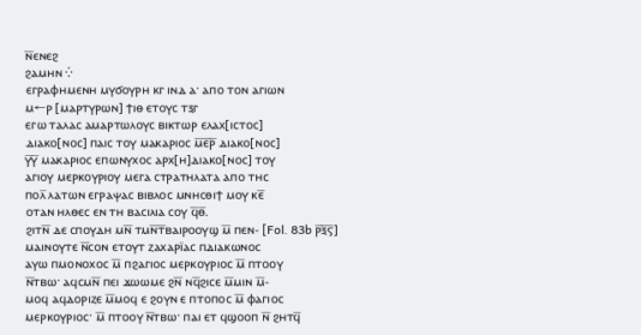ⲛ̅ⲉⲛⲉϩ
ϩⲁⲙⲏⲛ ⁛
ⲉⲅⲣⲁⲫⲏⲙⲉⲛⲏ ⲙⲩϭⲟⲩⲣⲏ ⲕⲅ ⲓⲛⲇ ⲁ· ⲁⲡⲟ ⲧⲟⲛ ⲁⲅⲓⲱⲛ
ⲙ←ⲣ [ⲙⲁⲣⲧⲩⲣⲱⲛ] ϯⲓⲑ ⲉⲧⲟⲩⲥ ⲧⲝⲅ
ⲉⲅⲱ ⲧⲁⲗⲁⲥ ⲁⲙⲁⲣⲧⲱⲗⲟⲩⲥ ⲃⲓⲕⲧⲱⲣ ⲉⲗⲁⲭ[ⲓⲥⲧⲟⲥ]
ⲇⲓⲁⲕⲟ[ⲛⲟⲥ] ⲡⲁⲓⲥ ⲧⲟⲩ ⲙⲁⲕⲁⲣⲓⲟⲥ ⲙ̅ⲉ̅ⲣ̅ ⲇⲓⲁⲕⲟ[ⲛⲟⲥ]
ⲩ̅ⲩ̅ ⲙⲁⲕⲁⲣⲓⲟⲥ ⲉⲡⲱⲛⲩⲭⲟⲥ ⲁⲣⲭ[ⲏ]ⲇⲓⲁⲕⲟ[ⲛⲟⲥ] ⲧⲟⲩ
ⲁⲅⲓⲟⲩ ⲙⲉⲣⲕⲟⲩⲣⲓⲟⲩ ⲙⲉⲅⲁ ⲥⲧⲣⲁⲧⲏⲗⲁⲧⲁ ⲁⲡⲟ ⲧⲏⲥ
ⲡⲟⲗ̅ ⲗⲁⲧⲱⲛ ⲉⲅⲣⲁⲯⲁⲥ ⲃⲓⲃⲗⲟⲥ ⲙⲛⲏⲥⲑⲓϯ ⲙⲟⲩ ⲕⲉ̅
ⲟⲧⲁⲛ ⲏⲗⲑⲉⲥ ⲉⲛ ⲧⲏ ⲃⲁⲥⲓⲗⲓⲁ ⲥⲟⲩ ϥ̅ⲑ̅.
ϩⲓⲧⲛ̅ ⲇⲉ ⲥⲡⲟⲩⲇⲏ ⲙⲛ̅ ⲧⲙⲛ̅ⲧ̅ⲃⲁⲓⲣⲟⲟⲩϣ ⲙ̅ ⲡⲉⲛ‐ [Fol. 83b ⲣ̅ⲝ̅ⲋ̅]
ⲙⲁⲓⲛⲟⲩⲧⲉ ⲛ̅ⲥⲟⲛ ⲉⲧⲟⲩⲧ ⲍⲁⲭⲁⲣⲓ̈ⲁⲥ ⲡⲇⲓⲁⲕⲱⲛⲟⲥ
ⲁⲩⲱ ⲡⲙⲟⲛⲟⲭⲟⲥ ⲙ̅ ⲡϩⲁⲅⲓⲟⲥ ⲙⲉⲣⲕⲟⲩⲣⲓⲟⲥ ⲙ̅ ⲡⲧⲟⲟⲩ
ⲛ̅ⲧⲃⲱ· ⲁϥⲥⲙⲛ̅ ⲡⲉⲓ ϫⲱⲱⲙⲉ ϩⲛ̅ ⲛϥ̅ϩⲓⲥⲉ ⲙ̅ⲙⲓⲛ ⲙ̅‐
ⲙⲟϥ ⲁϥⲇⲟⲣⲓⲍⲉ ⲙ̅ⲙⲟϥ ⲉ ϩⲟⲩⲛ ⲉ ⲡⲧⲟⲡⲟⲥ ⲙ̅ ⲫⲁⲅⲓⲟⲥ
ⲙⲉⲣⲕⲟⲩⲣⲓⲟⲥ· ⲙ̅ ⲡⲧⲟⲟⲩ ⲛ̅ⲧⲃⲱ· ⲡⲁⲓ ⲉⲧ ϥϣⲟⲟⲡ ⲛ̅ ϩⲏⲧϥ̅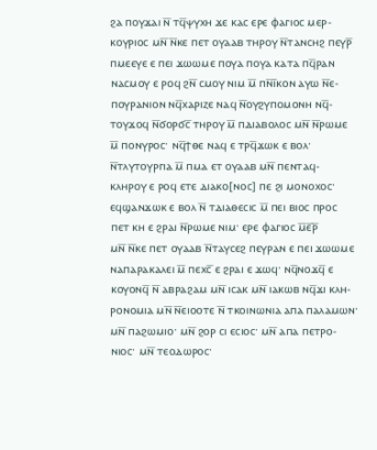ϩⲁ ⲡⲟⲩϫⲁⲓ ⲛ̅ ⲧϥ̅ⲯⲩⲭⲏ ϫⲉ ⲕⲁⲥ ⲉⲣⲉ ⲫⲁⲅⲓⲟⲥ ⲙⲉⲣ‐
ⲕⲟⲩⲣⲓⲟⲥ ⲙⲛ̅ ⲛ̅ⲕⲉ ⲡⲉⲧ ⲟⲩⲁⲁⲃ ⲧⲏⲣⲟⲩ ⲛ̅ⲧⲁⲛⲥⲏϩ ⲡⲉⲩⲣ̅
ⲡⲙⲉⲉⲩⲉ ⲉ ⲡⲉⲓ ϫⲱⲱⲙⲉ ⲡⲟⲩⲁ ⲡⲟⲩⲁ ⲕⲁⲧⲁ ⲡϥ̅ⲣⲁⲛ
ⲛⲁⲥⲙⲟⲩ ⲉ ⲣⲟϥ ϩⲛ̅ ⲥⲙⲟⲩ ⲛⲓⲙ ⲙ̅ ⲡⲛ̅ⲓ̅ⲕⲟⲛ ⲁⲩⲱ ⲛ̅ⲉ‐
ⲡⲟⲩⲣⲁⲛⲓⲟⲛ ⲛϥ̅ⲭⲁⲣⲓⲍⲉ ⲛⲁϥ ⲛ̅ⲟⲩϩⲩⲡⲟⲙⲟⲛⲏ ⲛϥ̅‐
ⲧⲟⲩϫⲟϥ ⲛ̅ϭⲟⲣϭⲥ̅ ⲧⲏⲣⲟⲩ ⲙ̅ ⲡⲇⲓⲁⲃⲟⲗⲟⲥ ⲙⲛ̅ ⲛ̅ⲣⲱⲙⲉ
ⲙ̅ ⲡⲟⲛⲩⲣⲟⲥ· ⲛϥ̅ϯⲑⲉ ⲛⲁϥ ⲉ ⲧⲣϥ̅ϫⲱⲕ ⲉ ⲃⲟⲗ·
ⲛ̅ⲧⲗⲩⲧⲟⲩⲣⲅⲓⲁ ⲙ̅ ⲡⲙⲁ ⲉⲧ ⲟⲩⲁⲁⲃ ⲙⲛ̅ ⲡⲉⲛⲧⲁϥ‐
ⲕⲗⲏⲣⲟⲩ ⲉ ⲣⲟϥ ⲉⲧⲉ ⲇⲓⲁⲕⲟ[ⲛⲟⲥ] ⲡⲉ ϩⲓ ⲙⲟⲛⲟⲭⲟⲥ·
ⲉϥϣⲁⲛϫⲱⲕ ⲉ ⲃⲟⲗ ⲛ̅ ⲧⲇⲓⲁⲑⲉⲥⲓⲥ ⲙ̅ ⲡⲉⲓ ⲃⲓⲟⲥ ⲡⲣⲟⲥ
ⲡⲉⲧ ⲕⲏ ⲉ ϩⲣⲁⲓ ⲛ̅ⲣⲱⲙⲉ ⲛⲓⲙ· ⲉⲣⲉ ⲫⲁⲅⲓⲟⲥ ⲙ̅ⲉ̅ⲣ̅
ⲙⲛ̅ ⲛ̅ⲕⲉ ⲡⲉⲧ ⲟⲩⲁⲁⲃ ⲛ̅ⲧⲁⲩⲥⲉϩ ⲡⲉⲩⲣⲁⲛ ⲉ ⲡⲉⲓ ϫⲱⲱⲙⲉ
ⲛⲁⲡⲁⲣⲁⲕⲁⲗⲉⲓ ⲙ̅ ⲡⲉⲭⲥ̅ ⲉ ϩⲣⲁⲓ ⲉ ϫⲱϥ· ⲛϥ̅ⲛⲟϫϥ̅ ⲉ
ⲕⲟⲩⲟⲛϥ̅ ⲛ̅ ⲁⲃⲣⲁϩⲁⲙ ⲙⲛ̅ ⲓⲥⲁⲕ ⲙⲛ̅ ⲓⲁⲕⲱⲃ ⲛϥ̅ϫⲓ ⲕⲗⲏ‐
ⲣⲟⲛⲟⲙⲓⲁ ⲙⲛ̅ ⲛ̅ⲉⲓⲟⲟⲧⲉ ⲛ̅ ⲧⲕⲟⲓⲛⲱⲛⲓⲁ ⲁⲡⲁ ⲡⲁⲗⲁⲙⲱⲛ·
ⲙⲛ̅ ⲡⲁϩⲱⲙⲓⲟ· ⲙⲛ̅ ϩⲟⲣ ⲥⲓ ⲉⲥⲓⲟⲥ· ⲙⲛ̅ ⲁⲡⲁ ⲡⲉⲧⲣⲟ‐
ⲛⲓⲟⲥ· ⲙⲛ̅ ⲧⲉⲟⲇⲱⲣⲟⲥ·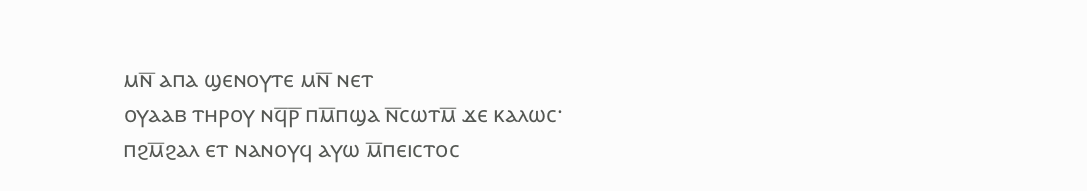ⲙⲛ̅ ⲁⲡⲁ ϣⲉⲛⲟⲩⲧⲉ ⲙⲛ̅ ⲛⲉⲧ
ⲟⲩⲁⲁⲃ ⲧⲏⲣⲟⲩ ⲛϥ̅ⲣ̅ ⲡⲙ̅ⲡϣⲁ ⲛ̅ⲥⲱⲧⲙ̅ ϫⲉ ⲕⲁⲗⲱⲥ·
ⲡϩⲙ̅ϩⲁⲗ ⲉⲧ ⲛⲁⲛⲟⲩϥ ⲁⲩⲱ ⲙ̅ⲡⲉⲓⲥⲧⲟⲥ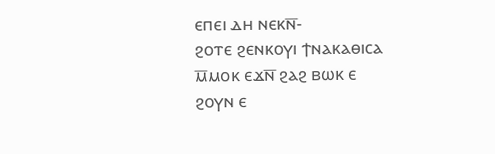ⲉⲡⲉⲓ ⲇⲏ ⲛⲉⲕⲛ̅‐
ϩⲟⲧⲉ ϩⲉⲛⲕⲟⲩⲓ ϯⲛⲁⲕⲁⲑⲓⲥⲁ ⲙ̅ⲙⲟⲕ ⲉϫⲛ̅ ϩⲁϩ ⲃⲱⲕ ⲉ
ϩⲟⲩⲛ ⲉ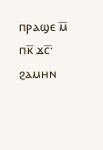ⲡⲣⲁϣⲉ ⲙ̅ ⲡⲕ̅ ϫⲥ̅· ϩⲁⲙⲏⲛ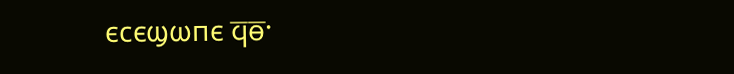ⲉⲥⲉϣⲱⲡⲉ ϥ̅ⲑ̅·